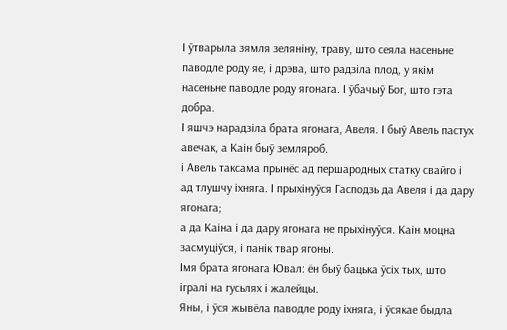І ўтварыла зямля зеляніну, траву, што сеяла насеньне паводле роду яе, і дрэва, што радзіла плод, у якім насеньне паводле роду ягонага. І ўбачыў Бог, што гэта добра.
І яшчэ нарадзіла брата ягонага, Авеля. І быў Авель пастух авечак, а Каін быў земляроб.
і Авель таксама прынёс ад першародных статку свайго і ад тлушчу іхняга. І прыхінуўся Гасподзь да Авеля і да дару ягонага;
а да Каіна і да дару ягонага не прыхінуўся. Каін моцна засмуціўся, і панік твар ягоны.
Імя брата ягонага Ювал: ён быў бацька ўсіх тых, што ігралі на гусьлях і жалейцы.
Яны, і ўся жывёла паводле роду іхняга, і ўсякае быдла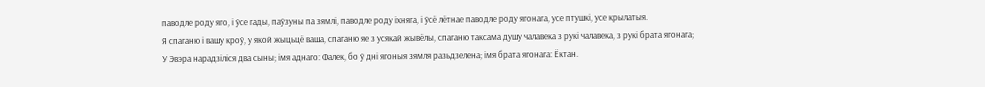паводле роду яго, і ўсе гады, паўзуны па зямлі, паводле роду іхняга, і ўсё лётнае паводле роду ягонага, усе птушкі, усе крылатыя.
Я спаганю і вашу кроў, у якой жыцьцё ваша, спаганю яе з усякай жывёлы, спаганю таксама душу чалавека з рукі чалавека, з рукі брата ягонага;
У Эвэра нарадзіліся два сыны; імя аднаго: Фалек, бо ў дні ягоныя зямля разьдзелена; імя брата ягонага: Ёктан.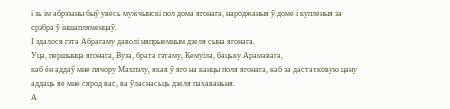і зь ім абрэзаны быў увесь мужчынскі пол дома ягонага, народжаныя ў доме і купленыя за срэбра ў іншапляменцаў.
І здалося гэта Абрагаму даволі няпрыемным дзеля сына ягонага.
Уца, першынца ягонага, Вуза, брата гэтаму, Кемуіла, бацьку Арамавага,
каб ён аддаў мне пячору Махпэлу, якая ў яго на канцы поля ягонага, каб за дастатковую цану аддаць яе мне сярод вас, ва ўласнасьць дзеля пахаваньня.
А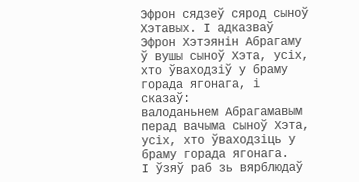Эфрон сядзеў сярод сыноў Хэтавых. І адказваў Эфрон Хэтэянін Абрагаму ў вушы сыноў Хэта, усіх, хто ўваходзіў у браму горада ягонага, і сказаў:
валоданьнем Абрагамавым перад вачыма сыноў Хэта, усіх, хто ўваходзіць у браму горада ягонага.
І ўзяў раб зь вярблюдаў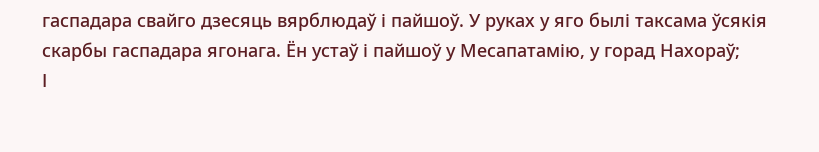гаспадара свайго дзесяць вярблюдаў і пайшоў. У руках у яго былі таксама ўсякія скарбы гаспадара ягонага. Ён устаў і пайшоў у Месапатамію, у горад Нахораў;
І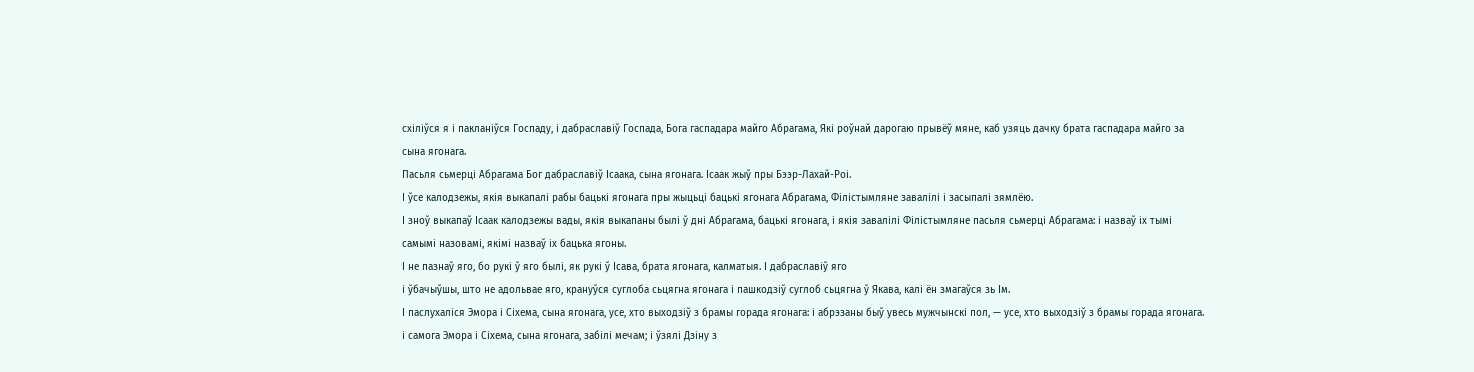схіліўся я і пакланіўся Госпаду, і дабраславіў Госпада, Бога гаспадара майго Абрагама, Які роўнай дарогаю прывёў мяне, каб узяць дачку брата гаспадара майго за сына ягонага.
Пасьля сьмерці Абрагама Бог дабраславіў Ісаака, сына ягонага. Ісаак жыў пры Бээр-Лахай-Роі.
І ўсе калодзежы, якія выкапалі рабы бацькі ягонага пры жыцьці бацькі ягонага Абрагама, Філістымляне завалілі і засыпалі зямлёю.
І зноў выкапаў Ісаак калодзежы вады, якія выкапаны былі ў дні Абрагама, бацькі ягонага, і якія завалілі Філістымляне пасьля сьмерці Абрагама: і назваў іх тымі самымі назовамі, якімі назваў іх бацька ягоны.
І не пазнаў яго, бо рукі ў яго былі, як рукі ў Ісава, брата ягонага, калматыя. І дабраславіў яго
і ўбачыўшы, што не адольвае яго, крануўся суглоба сьцягна ягонага і пашкодзіў суглоб сьцягна ў Якава, калі ён змагаўся зь Ім.
І паслухаліся Эмора і Сіхема, сына ягонага, усе, хто выходзіў з брамы горада ягонага: і абрэзаны быў увесь мужчынскі пол, — усе, хто выходзіў з брамы горада ягонага.
і самога Эмора і Сіхема, сына ягонага, забілі мечам; і ўзялі Дзіну з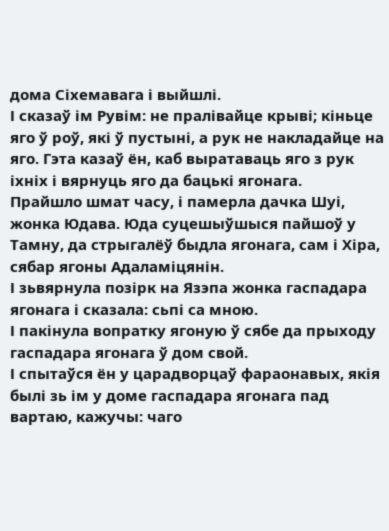дома Сіхемавага і выйшлі.
І сказаў ім Рувім: не пралівайце крыві; кіньце яго ў роў, які ў пустыні, а рук не накладайце на яго. Гэта казаў ён, каб выратаваць яго з рук іхніх і вярнуць яго да бацькі ягонага.
Прайшло шмат часу, і памерла дачка Шуі, жонка Юдава. Юда суцешыўшыся пайшоў у Тамну, да стрыгалёў быдла ягонага, сам і Хіра, сябар ягоны Адаламіцянін.
І зьвярнула позірк на Язэпа жонка гаспадара ягонага і сказала: сьпі са мною.
І пакінула вопратку ягоную ў сябе да прыходу гаспадара ягонага ў дом свой.
І спытаўся ён у царадворцаў фараонавых, якія былі зь ім у доме гаспадара ягонага пад вартаю, кажучы: чаго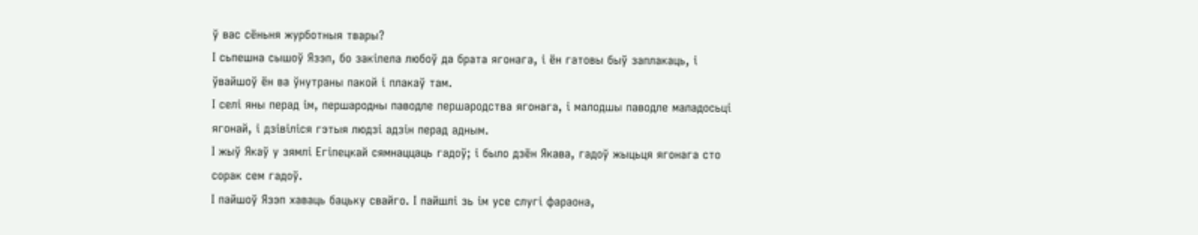ў вас сёньня журботныя твары?
І сьпешна сышоў Язэп, бо закіпела любоў да брата ягонага, і ён гатовы быў заплакаць, і ўвайшоў ён ва ўнутраны пакой і плакаў там.
І селі яны перад ім, першародны паводле першародства ягонага, і малодшы паводле маладосьці ягонай, і дзівіліся гэтыя людзі адзін перад адным.
І жыў Якаў у зямлі Егіпецкай сямнаццаць гадоў; і было дзён Якава, гадоў жыцьця ягонага сто сорак сем гадоў.
І пайшоў Язэп хаваць бацьку свайго. І пайшлі зь ім усе слугі фараона,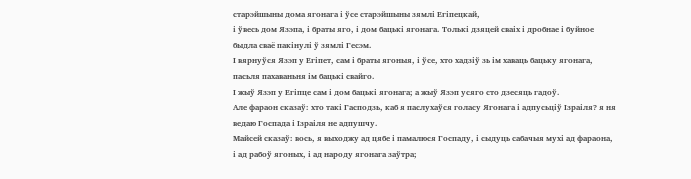старэйшыны дома ягонага і ўсе старэйшыны зямлі Егіпецкай,
і ўвесь дом Язэпа, і браты яго, і дом бацькі ягонага. Толькі дзяцей сваіх і дробнае і буйное быдла сваё пакінулі ў зямлі Гесэм.
І вярнуўся Язэп у Егіпет, сам і браты ягоныя, і ўсе, хто хадзіў зь ім хаваць бацьку ягонага, пасьля пахаваньня ім бацькі свайго.
І жыў Язэп у Егіпце сам і дом бацькі ягонага; а жыў Язэп усяго сто дзесяць гадоў.
Але фараон сказаў: хто такі Гасподзь, каб я паслухаўся голасу Ягонага і адпусьціў Ізраіля? я ня ведаю Госпада і Ізраіля не адпушчу.
Майсей сказаў: вось, я выходжу ад цябе і памалюся Госпаду, і сыдуць сабачыя мухі ад фараона, і ад рабоў ягоных, і ад народу ягонага заўтра;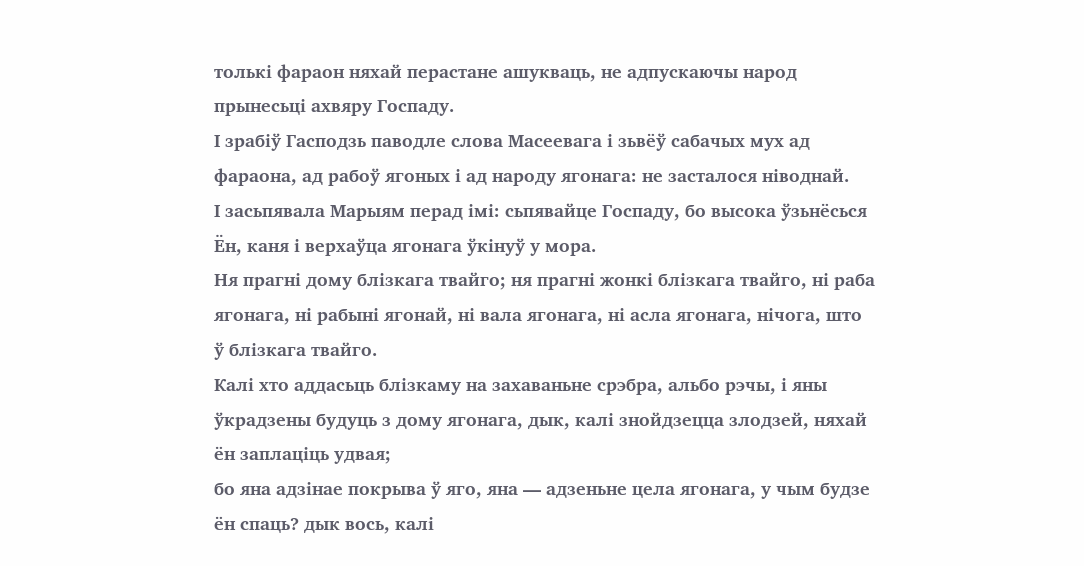толькі фараон няхай перастане ашукваць, не адпускаючы народ прынесьці ахвяру Госпаду.
І зрабіў Гасподзь паводле слова Масеевага і зьвёў сабачых мух ад фараона, ад рабоў ягоных і ад народу ягонага: не засталося ніводнай.
І засьпявала Марыям перад імі: сьпявайце Госпаду, бо высока ўзьнёсься Ён, каня і верхаўца ягонага ўкінуў у мора.
Ня прагні дому блізкага твайго; ня прагні жонкі блізкага твайго, ні раба ягонага, ні рабыні ягонай, ні вала ягонага, ні асла ягонага, нічога, што ў блізкага твайго.
Калі хто аддасьць блізкаму на захаваньне срэбра, альбо рэчы, і яны ўкрадзены будуць з дому ягонага, дык, калі знойдзецца злодзей, няхай ён заплаціць удвая;
бо яна адзінае покрыва ў яго, яна — адзеньне цела ягонага, у чым будзе ён спаць? дык вось, калі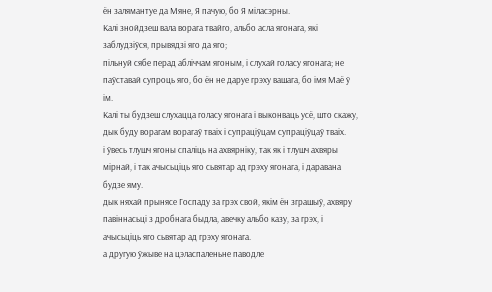ён залямантуе да Мяне, Я пачую, бо Я міласэрны.
Калі знойдзеш вала ворага твайго, альбо асла ягонага, які заблудзіўся, прывядзі яго да яго;
пільнуй сябе перад абліччам ягоным, і слухай голасу ягонага; не паўставай супроць яго, бо ён не даруе грэху вашага, бо імя Маё ў ім.
Калі ты будзеш слухацца голасу ягонага і выконваць усё, што скажу, дык буду ворагам ворагаў тваіх і супраціўцам супраціўцаў тваіх.
і ўвесь тлушч ягоны спаліць на ахвярніку, так як і тлушч ахвяры мірнай, і так ачысьціць яго сьвятар ад грэху ягонага, і даравана будзе яму.
дык няхай прынясе Госпаду за грэх свой, якім ён зграшыў, ахвяру павіннасьці з дробнага быдла, авечку альбо казу, за грэх, і ачысьціць яго сьвятар ад грэху ягонага.
а другую ўжыве на цэласпаленьне паводле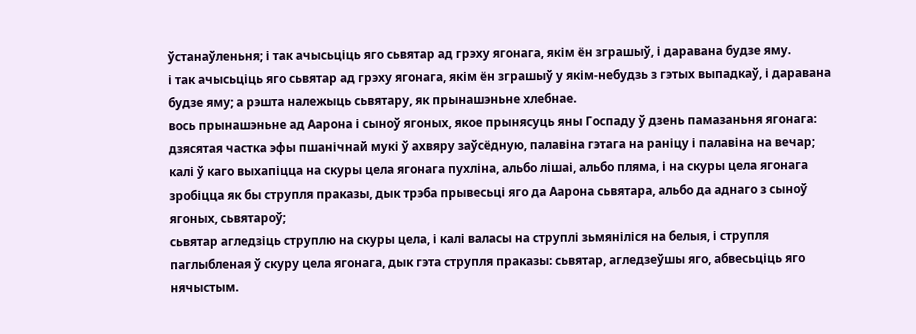ўстанаўленьня; і так ачысьціць яго сьвятар ад грэху ягонага, якім ён зграшыў, і даравана будзе яму.
і так ачысьціць яго сьвятар ад грэху ягонага, якім ён зграшыў у якім-небудзь з гэтых выпадкаў, і даравана будзе яму; а рэшта належыць сьвятару, як прынашэньне хлебнае.
вось прынашэньне ад Аарона і сыноў ягоных, якое прынясуць яны Госпаду ў дзень памазаньня ягонага: дзясятая частка эфы пшанічнай мукі ў ахвяру заўсёдную, палавіна гэтага на раніцу і палавіна на вечар;
калі ў каго выхапіцца на скуры цела ягонага пухліна, альбо лішаі, альбо пляма, і на скуры цела ягонага зробіцца як бы струпля праказы, дык трэба прывесьці яго да Аарона сьвятара, альбо да аднаго з сыноў ягоных, сьвятароў;
сьвятар агледзіць струплю на скуры цела, і калі валасы на струплі зьмяніліся на белыя, і струпля паглыбленая ў скуру цела ягонага, дык гэта струпля праказы: сьвятар, агледзеўшы яго, абвесьціць яго нячыстым.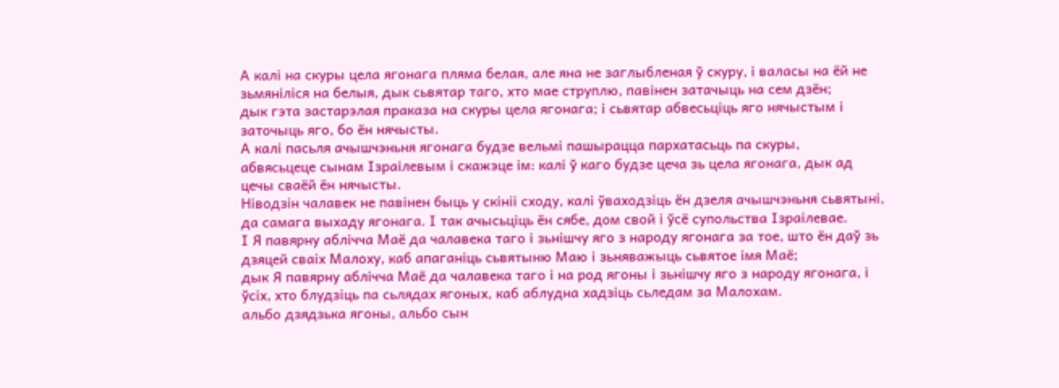А калі на скуры цела ягонага пляма белая, але яна не заглыбленая ў скуру, і валасы на ёй не зьмяніліся на белыя, дык сьвятар таго, хто мае струплю, павінен затачыць на сем дзён;
дык гэта застарэлая праказа на скуры цела ягонага; і сьвятар абвесьціць яго нячыстым і заточыць яго, бо ён нячысты.
А калі пасьля ачышчэньня ягонага будзе вельмі пашырацца пархатасьць па скуры,
абвясьцеце сынам Ізраілевым і скажэце ім: калі ў каго будзе цеча зь цела ягонага, дык ад цечы сваёй ён нячысты.
Ніводзін чалавек не павінен быць у скініі сходу, калі ўваходзіць ён дзеля ачышчэньня сьвятыні, да самага выхаду ягонага. І так ачысьціць ён сябе, дом свой і ўсё супольства Ізраілевае.
І Я павярну аблічча Маё да чалавека таго і зьнішчу яго з народу ягонага за тое, што ён даў зь дзяцей сваіх Малоху, каб апаганіць сьвятыню Маю і зьняважыць сьвятое імя Маё;
дык Я павярну аблічча Маё да чалавека таго і на род ягоны і зьнішчу яго з народу ягонага, і ўсіх, хто блудзіць па сьлядах ягоных, каб аблудна хадзіць сьледам за Малохам.
альбо дзядзька ягоны, альбо сын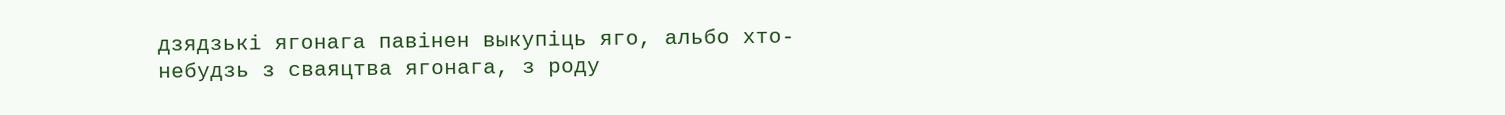дзядзькі ягонага павінен выкупіць яго, альбо хто-небудзь з сваяцтва ягонага, з роду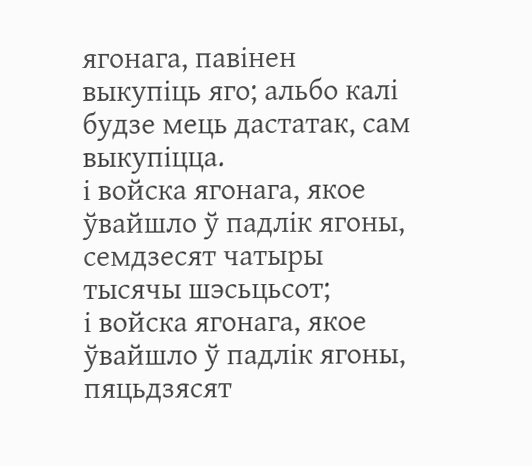ягонага, павінен выкупіць яго; альбо калі будзе мець дастатак, сам выкупіцца.
і войска ягонага, якое ўвайшло ў падлік ягоны, семдзесят чатыры тысячы шэсьцьсот;
і войска ягонага, якое ўвайшло ў падлік ягоны, пяцьдзясят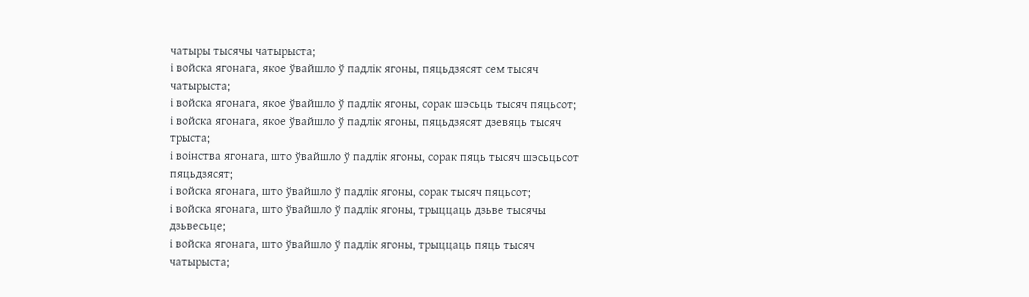чатыры тысячы чатырыста;
і войска ягонага, якое ўвайшло ў падлік ягоны, пяцьдзясят сем тысяч чатырыста;
і войска ягонага, якое ўвайшло ў падлік ягоны, сорак шэсьць тысяч пяцьсот;
і войска ягонага, якое ўвайшло ў падлік ягоны, пяцьдзясят дзевяць тысяч трыста;
і воінства ягонага, што ўвайшло ў падлік ягоны, сорак пяць тысяч шэсьцьсот пяцьдзясят;
і войска ягонага, што ўвайшло ў падлік ягоны, сорак тысяч пяцьсот;
і войска ягонага, што ўвайшло ў падлік ягоны, трыццаць дзьве тысячы дзьвесьце;
і войска ягонага, што ўвайшло ў падлік ягоны, трыццаць пяць тысяч чатырыста;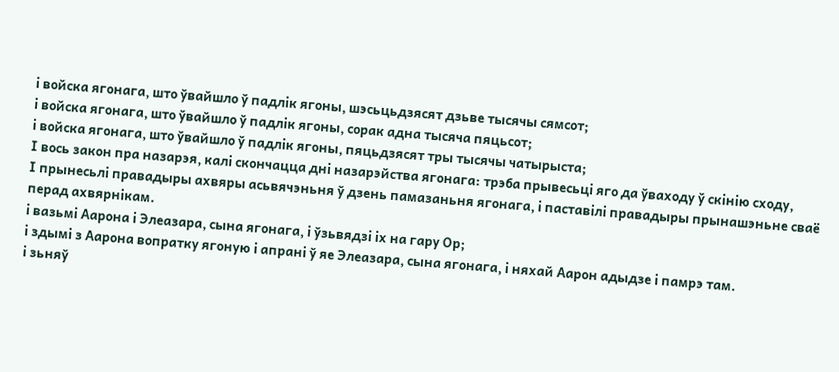і войска ягонага, што ўвайшло ў падлік ягоны, шэсьцьдзясят дзьве тысячы сямсот;
і войска ягонага, што ўвайшло ў падлік ягоны, сорак адна тысяча пяцьсот;
і войска ягонага, што ўвайшло ў падлік ягоны, пяцьдзясят тры тысячы чатырыста;
І вось закон пра назарэя, калі скончацца дні назарэйства ягонага: трэба прывесьці яго да ўваходу ў скінію сходу,
І прынесьлі правадыры ахвяры асьвячэньня ў дзень памазаньня ягонага, і паставілі правадыры прынашэньне сваё перад ахвярнікам.
і вазьмі Аарона і Элеазара, сына ягонага, і ўзьвядзі іх на гару Ор;
і здымі з Аарона вопратку ягоную і апрані ў яе Элеазара, сына ягонага, і няхай Аарон адыдзе і памрэ там.
і зьняў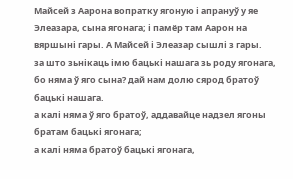Майсей з Аарона вопратку ягоную і апрануў у яе Элеазара, сына ягонага; і памёр там Аарон на вяршыні гары. А Майсей і Элеазар сышлі з гары.
за што зьнікаць імю бацькі нашага зь роду ягонага, бо няма ў яго сына? дай нам долю сярод братоў бацькі нашага.
а калі няма ў яго братоў, аддавайце надзел ягоны братам бацькі ягонага;
а калі няма братоў бацькі ягонага,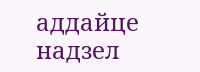аддайце надзел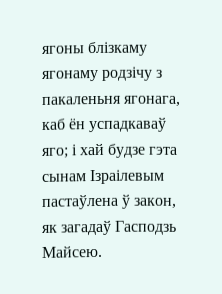ягоны блізкаму ягонаму родзічу з пакаленьня ягонага, каб ён успадкаваў яго; і хай будзе гэта сынам Ізраілевым пастаўлена ў закон, як загадаў Гасподзь Майсею.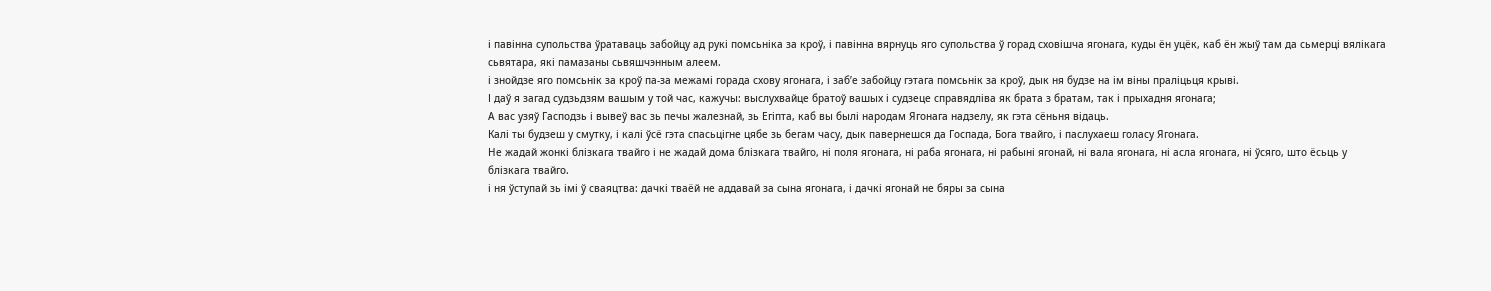і павінна супольства ўратаваць забойцу ад рукі помсьніка за кроў, і павінна вярнуць яго супольства ў горад сховішча ягонага, куды ён уцёк, каб ён жыў там да сьмерці вялікага сьвятара, які памазаны сьвяшчэнным алеем.
і знойдзе яго помсьнік за кроў па-за межамі горада схову ягонага, і заб’е забойцу гэтага помсьнік за кроў, дык ня будзе на ім віны праліцьця крыві.
І даў я загад судзьдзям вашым у той час, кажучы: выслухвайце братоў вашых і судзеце справядліва як брата з братам, так і прыхадня ягонага;
А вас узяў Гасподзь і вывеў вас зь печы жалезнай, зь Егіпта, каб вы былі народам Ягонага надзелу, як гэта сёньня відаць.
Калі ты будзеш у смутку, і калі ўсё гэта спасьцігне цябе зь бегам часу, дык павернешся да Госпада, Бога твайго, і паслухаеш голасу Ягонага.
Не жадай жонкі блізкага твайго і не жадай дома блізкага твайго, ні поля ягонага, ні раба ягонага, ні рабыні ягонай, ні вала ягонага, ні асла ягонага, ні ўсяго, што ёсьць у блізкага твайго.
і ня ўступай зь імі ў сваяцтва: дачкі тваёй не аддавай за сына ягонага, і дачкі ягонай не бяры за сына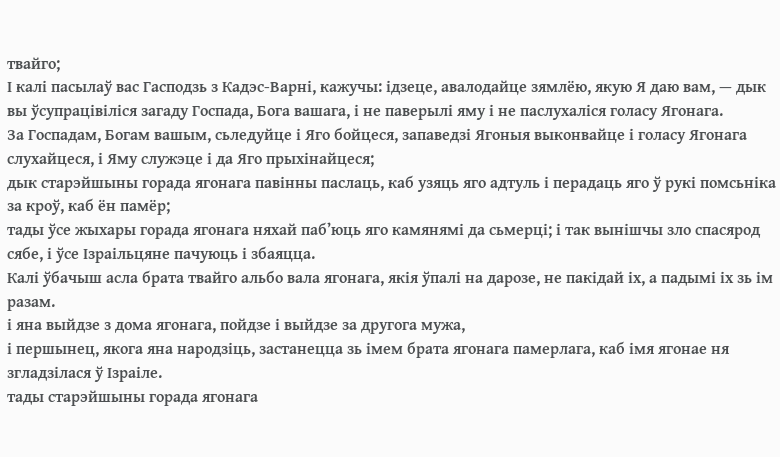твайго;
І калі пасылаў вас Гасподзь з Кадэс-Варні, кажучы: ідзеце, авалодайце зямлёю, якую Я даю вам, — дык вы ўсупрацівіліся загаду Госпада, Бога вашага, і не паверылі яму і не паслухаліся голасу Ягонага.
За Госпадам, Богам вашым, сьледуйце і Яго бойцеся, запаведзі Ягоныя выконвайце і голасу Ягонага слухайцеся, і Яму служэце і да Яго прыхінайцеся;
дык старэйшыны горада ягонага павінны паслаць, каб узяць яго адтуль і перадаць яго ў рукі помсьніка за кроў, каб ён памёр;
тады ўсе жыхары горада ягонага няхай паб’юць яго камянямі да сьмерці; і так вынішчы зло спасярод сябе, і ўсе Ізраільцяне пачуюць і збаяцца.
Калі ўбачыш асла брата твайго альбо вала ягонага, якія ўпалі на дарозе, не пакідай іх, а падымі іх зь ім разам.
і яна выйдзе з дома ягонага, пойдзе і выйдзе за другога мужа,
і першынец, якога яна народзіць, застанецца зь імем брата ягонага памерлага, каб імя ягонае ня згладзілася ў Ізраіле.
тады старэйшыны горада ягонага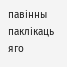павінны паклікаць яго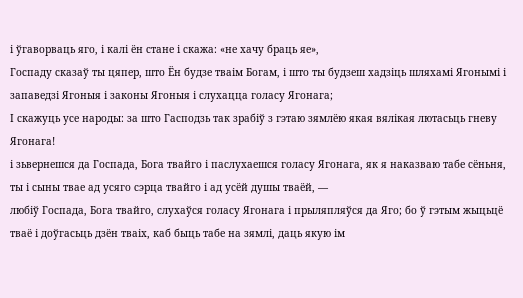і ўгаворваць яго, і калі ён стане і скажа: «не хачу браць яе»,
Госпаду сказаў ты цяпер, што Ён будзе тваім Богам, і што ты будзеш хадзіць шляхамі Ягонымі і запаведзі Ягоныя і законы Ягоныя і слухацца голасу Ягонага;
І скажуць усе народы: за што Гасподзь так зрабіў з гэтаю зямлёю якая вялікая лютасьць гневу Ягонага!
і зьвернешся да Госпада, Бога твайго і паслухаешся голасу Ягонага, як я наказваю табе сёньня, ты і сыны твае ад усяго сэрца твайго і ад усёй душы тваёй, —
любіў Госпада, Бога твайго, слухаўся голасу Ягонага і прыляпляўся да Яго; бо ў гэтым жыцьцё тваё і доўгасьць дзён тваіх, каб быць табе на зямлі, даць якую ім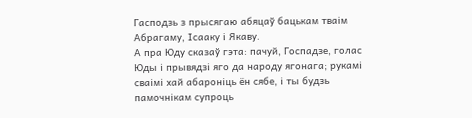Гасподзь з прысягаю абяцаў бацькам тваім Абрагаму, Ісааку і Якаву.
А пра Юду сказаў гэта: пачуй, Госпадзе, голас Юды і прывядзі яго да народу ягонага; рукамі сваімі хай абароніць ён сябе, і ты будзь памочнікам супроць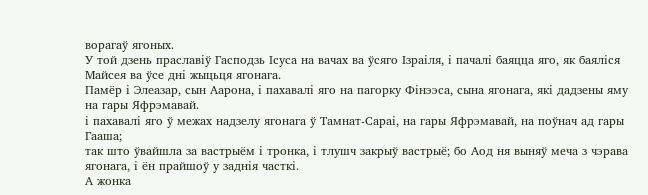ворагаў ягоных.
У той дзень праславіў Гасподзь Ісуса на вачах ва ўсяго Ізраіля, і пачалі баяцца яго, як баяліся Майсея ва ўсе дні жыцьця ягонага.
Памёр і Элеазар, сын Аарона, і пахавалі яго на пагорку Фінээса, сына ягонага, які дадзены яму на гары Яфрэмавай.
і пахавалі яго ў межах надзелу ягонага ў Тамнат-Сараі, на гары Яфрэмавай, на поўнач ад гары Гааша;
так што ўвайшла за вастрыём і тронка, і тлушч закрыў вастрыё; бо Аод ня выняў меча з чэрава ягонага, і ён прайшоў у заднія часткі.
А жонка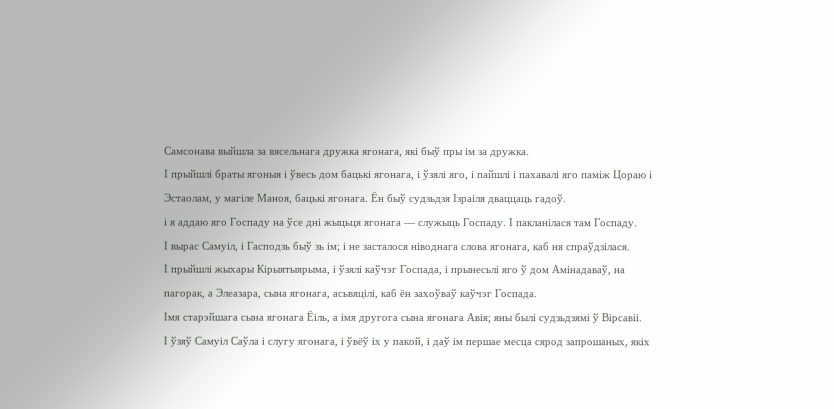Самсонава выйшла за вясельнага дружка ягонага, які быў пры ім за дружка.
І прыйшлі браты ягоныя і ўвесь дом бацькі ягонага, і ўзялі яго, і пайшлі і пахавалі яго паміж Цораю і Эстаолам, у магіле Маноя, бацькі ягонага. Ён быў судзьдзя Ізраіля дваццаць гадоў.
і я аддаю яго Госпаду на ўсе дні жыцьця ягонага — служыць Госпаду. І пакланілася там Госпаду.
І вырас Самуіл, і Гасподзь быў зь ім; і не засталося ніводнага слова ягонага, каб ня спраўдзілася.
І прыйшлі жыхары Кірыятыярыма, і ўзялі каўчэг Госпада, і прынесьлі яго ў дом Амінадаваў, на пагорак, а Элеазара, сына ягонага, асьвяцілі, каб ён захоўваў каўчэг Госпада.
Імя старэйшага сына ягонага Ёіль, а імя другога сына ягонага Авія; яны былі судзьдзямі ў Вірсавіі.
І ўзяў Самуіл Саўла і слугу ягонага, і ўвёў іх у пакой, і даў ім першае месца сярод запрошаных, якіх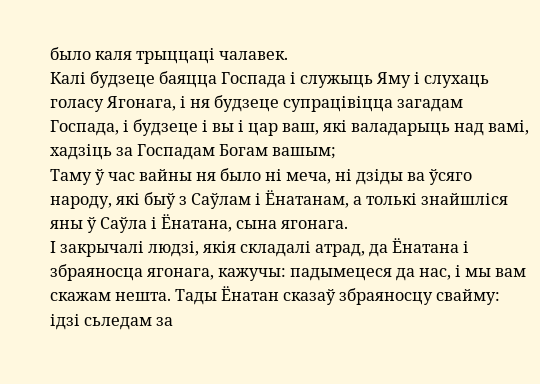было каля трыццаці чалавек.
Калі будзеце баяцца Госпада і служыць Яму і слухаць голасу Ягонага, і ня будзеце супрацівіцца загадам Госпада, і будзеце і вы і цар ваш, які валадарыць над вамі, хадзіць за Госпадам Богам вашым;
Таму ў час вайны ня было ні меча, ні дзіды ва ўсяго народу, які быў з Саўлам і Ёнатанам, а толькі знайшліся яны ў Саўла і Ёнатана, сына ягонага.
І закрычалі людзі, якія складалі атрад, да Ёнатана і збраяносца ягонага, кажучы: падымецеся да нас, і мы вам скажам нешта. Тады Ёнатан сказаў збраяносцу свайму: ідзі сьледам за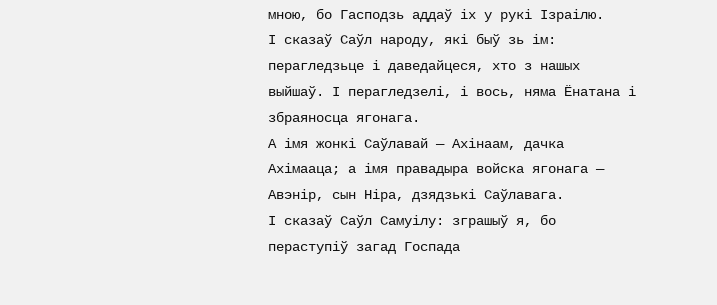мною, бо Гасподзь аддаў іх у рукі Ізраілю.
І сказаў Саўл народу, які быў зь ім: перагледзьце і даведайцеся, хто з нашых выйшаў. І перагледзелі, і вось, няма Ёнатана і збраяносца ягонага.
А імя жонкі Саўлавай — Ахінаам, дачка Ахімааца; а імя правадыра войска ягонага — Авэнір, сын Ніра, дзядзькі Саўлавага.
І сказаў Саўл Самуілу: зграшыў я, бо пераступіў загад Госпада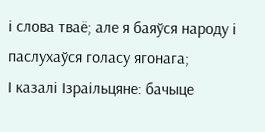і слова тваё; але я баяўся народу і паслухаўся голасу ягонага;
І казалі Ізраільцяне: бачыце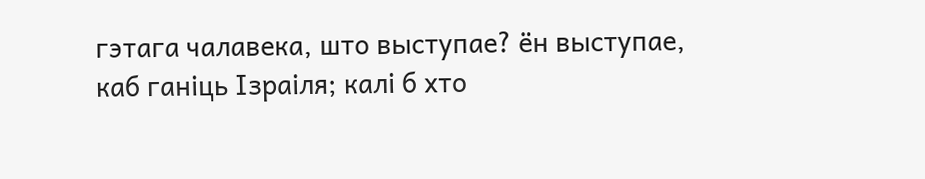гэтага чалавека, што выступае? ён выступае, каб ганіць Ізраіля; калі б хто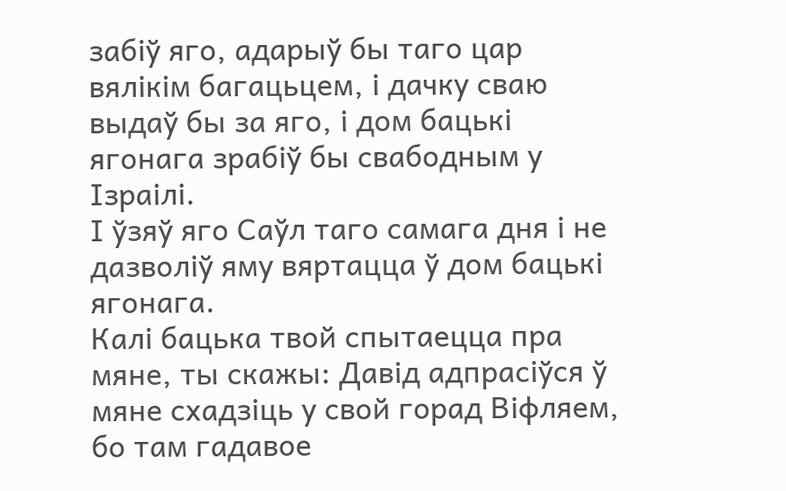забіў яго, адарыў бы таго цар вялікім багацьцем, і дачку сваю выдаў бы за яго, і дом бацькі ягонага зрабіў бы свабодным у Ізраілі.
І ўзяў яго Саўл таго самага дня і не дазволіў яму вяртацца ў дом бацькі ягонага.
Калі бацька твой спытаецца пра мяне, ты скажы: Давід адпрасіўся ў мяне схадзіць у свой горад Віфляем, бо там гадавое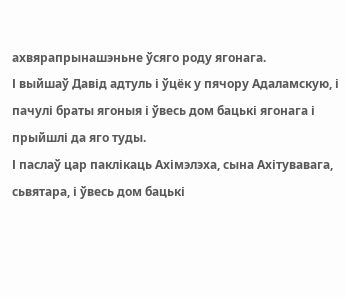ахвярапрынашэньне ўсяго роду ягонага.
І выйшаў Давід адтуль і ўцёк у пячору Адаламскую, і пачулі браты ягоныя і ўвесь дом бацькі ягонага і прыйшлі да яго туды.
І паслаў цар паклікаць Ахімэлэха, сына Ахітувавага, сьвятара, і ўвесь дом бацькі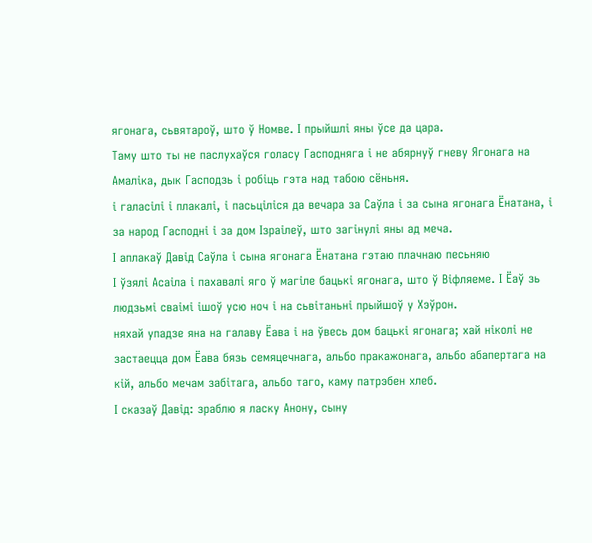ягонага, сьвятароў, што ў Номве. І прыйшлі яны ўсе да цара.
Таму што ты не паслухаўся голасу Гасподняга і не абярнуў гневу Ягонага на Амаліка, дык Гасподзь і робіць гэта над табою сёньня.
і галасілі і плакалі, і пасьціліся да вечара за Саўла і за сына ягонага Ёнатана, і за народ Гасподні і за дом Ізраілеў, што загінулі яны ад меча.
І аплакаў Давід Саўла і сына ягонага Ёнатана гэтаю плачнаю песьняю
І ўзялі Асаіла і пахавалі яго ў магіле бацькі ягонага, што ў Віфляеме. І Ёаў зь людзьмі сваімі ішоў усю ноч і на сьвітаньні прыйшоў у Хэўрон.
няхай упадзе яна на галаву Ёава і на ўвесь дом бацькі ягонага; хай ніколі не застаецца дом Ёава бязь семяцечнага, альбо пракажонага, альбо абапертага на кій, альбо мечам забітага, альбо таго, каму патрэбен хлеб.
І сказаў Давід: зраблю я ласку Анону, сыну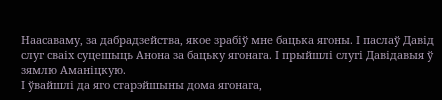Наасаваму, за дабрадзейства, якое зрабіў мне бацька ягоны. І паслаў Давід слуг сваіх суцешыць Анона за бацьку ягонага. І прыйшлі слугі Давідавыя ў зямлю Аманіцкую.
І ўвайшлі да яго старэйшыны дома ягонага,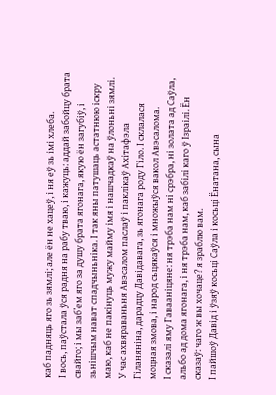каб падняць яго зь зямлі; але ён не хацеў, і ня еў зь імі хлеба.
І вось, паўстала ўся радня на рабу тваю, і кажуць: аддай забойцу брата свайго; і мы заб’ем яго за душу брата ягонага, якую ён загубіў, і зьнішчым нават спадчыньніка. І так яны патушаць астатнюю іскру маю, каб не пакінуць мужу майму імя і нашчадкаў на ўлоньні зямлі.
У час ахвяраваньня Авэсалом паслаў і паклікаў Ахітафэла Гіланяніна, дарадцу Давідавага, зь ягонага роду Гіло. І склалася моцная змова, і народ сьцякаўся і множыўся вакол Авэсалома.
І сказалі яму Гавааніцяне: ня трэба нам ні срэбра, ні золата ад Саўла, альбо ад дома ягонага, і ня трэба нам, каб забілі каго ў Ізраілі. Ён сказаў: чаго ж вы хочаце? я зраблю вам.
І пайшоў Давід і ўзяў косьці Саўла і косьці Ёнатана, сына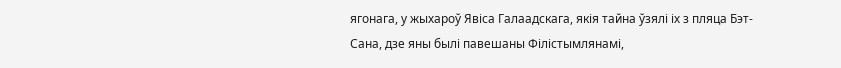ягонага, у жыхароў Явіса Галаадскага, якія тайна ўзялі іх з пляца Бэт-Сана, дзе яны былі павешаны Філістымлянамі,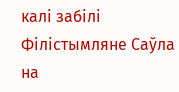калі забілі Філістымляне Саўла на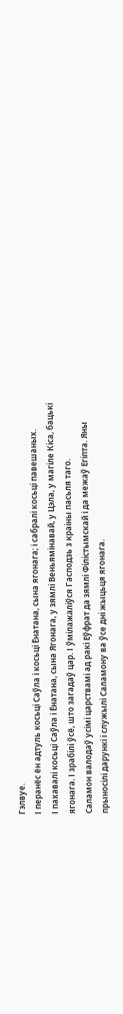Гэлвуе.
І перанёс ён адтуль косьці Саўла і косьці Ёнатана, сына ягонага; і сабралі косьці павешаных.
І пахавалі косьці Саўла і Ёнатана, сына Ягонага, у зямлі Веньямінавай, у Цэла, у магіле Кіса, бацькі ягонага. І зрабілі ўсё, што загадаў цар. І ўмілажаліўся Гасподзь з краіны пасьля таго.
Саламон валодаў усімі царствамі ад ракі Еўфрат да зямлі Філістымскай і да межаў Егіпта. Яны прыносілі дарункі і служылі Саламону ва ўсе дні жыцьця ягонага.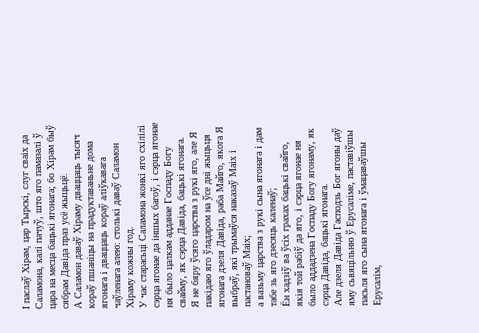І паслаў Хірам, цар Тырскі, слуг сваіх да Саламона, калі пачуў, што яго памазалі ў цара на месца бацькі ягонага; бо Хірам быў сябрам Давіда праз усё жыцьцё.
А Саламон даваў Хіраму дваццаць тысяч кораў пшаніцы на прадуктаваньне дома ягонага і дваццаць кораў аліўкавага чаўленага алею: столькі даваў Саламон Хіраму кожны год.
У час старасьці Саламона жонкі яго схілілі сэрца ягонае да іншых багоў, і сэрца ягонае ня было цалкам адданае Госпаду Богу свайму, як сэрца Давіда, бацькі ягонага.
Я не бяру ўсяго царства з рукі яго, але Я пакідаю яго ўладаром на ўсе дні жыцьця ягонага дзеля Давіда, раба Майго, якога Я выбраў, які трымаўся наказаў Маіх і пастановаў Маіх;
а вазьму царства з рукі сына ягонага і дам табе зь яго дзесяць каленаў;
Ён хадзіў ва ўсіх грахах бацькі свайго, якія той рабіў да яго, і сэрца ягонае ня было аддадзена Госпаду Богу ягонаму, як сэрца Давіда, бацькі ягонага.
Але дзеля Давіда Гасподзь Бог ягоны даў яму сьвяцільню ў Ерусаліме, паставіўшы пасьля яго сына ягонага і ўмацаваўшы Ерусалім,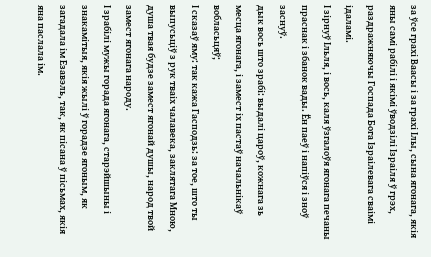за ўсе грахі Ваасы і за грахі Ілы, сына ягонага, якія яны самі рабілі і якімі ўводзілі Ізраіля ў грэх, раздражняючы Госпада Бога Ізраілевага сваімі ідаламі.
І зірнуў Ільля, і вось, каля ўзгалоўя ягонага печаны праснак і збанок вады. Ён паеў і напіўся і зноў заснуў.
дык вось што зрабі: выдалі цароў, кожнага зь месца ягонага, і замест іх пастаў начальнікаў вобласьцяў;
І сказаў яму: так кажа Гасподзь: за тое, што ты выпусьціў з рук тваіх чалавека, заклятага Мною, душа твая будзе замест ягонай душы, народ твой замест ягонага народу.
І зрабілі мужы горада ягонага, старэйшыны і знакамітыя, якія жылі ў горадзе ягоным, як загадала ім Езавэль, так, як пісана ў пісьмах, якія яна паслала ім.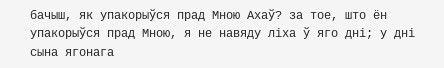бачыш, як упакорыўся прад Мною Ахаў? за тое, што ён упакорыўся прад Мною, я не навяду ліха ў яго дні; у дні сына ягонага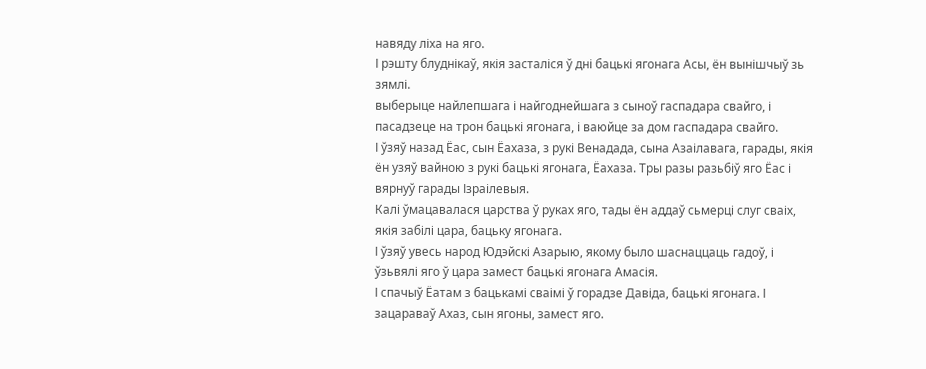навяду ліха на яго.
І рэшту блуднікаў, якія засталіся ў дні бацькі ягонага Асы, ён вынішчыў зь зямлі.
выберыце найлепшага і найгоднейшага з сыноў гаспадара свайго, і пасадзеце на трон бацькі ягонага, і ваюйце за дом гаспадара свайго.
І ўзяў назад Ёас, сын Ёахаза, з рукі Венадада, сына Азаілавага, гарады, якія ён узяў вайною з рукі бацькі ягонага, Ёахаза. Тры разы разьбіў яго Ёас і вярнуў гарады Ізраілевыя.
Калі ўмацавалася царства ў руках яго, тады ён аддаў сьмерці слуг сваіх, якія забілі цара, бацьку ягонага.
І ўзяў увесь народ Юдэйскі Азарыю, якому было шаснаццаць гадоў, і ўзьвялі яго ў цара замест бацькі ягонага Амасія.
І спачыў Ёатам з бацькамі сваімі ў горадзе Давіда, бацькі ягонага. І зацараваў Ахаз, сын ягоны, замест яго.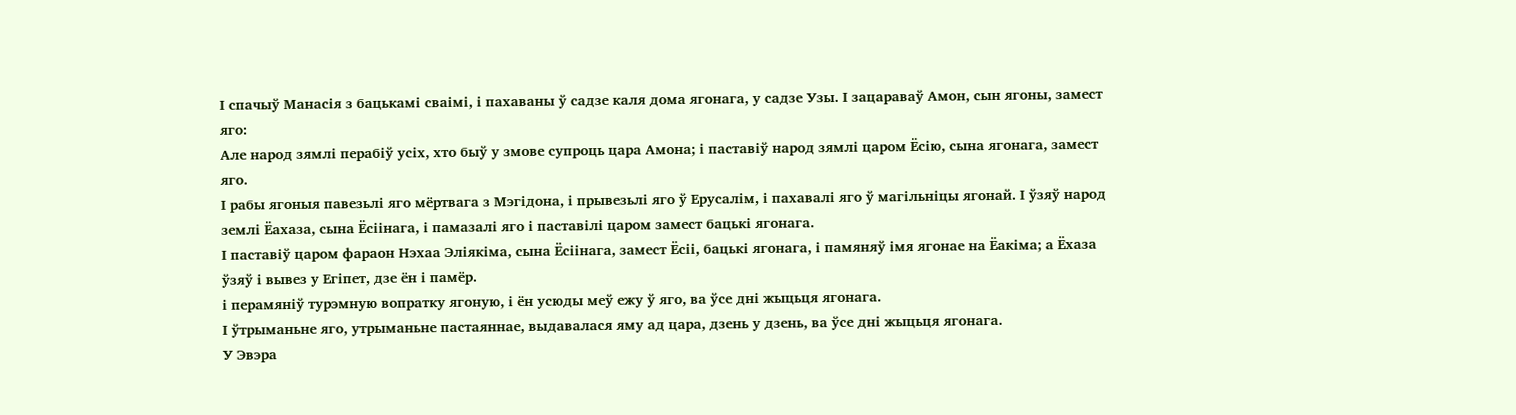І спачыў Манасія з бацькамі сваімі, і пахаваны ў садзе каля дома ягонага, у садзе Узы. І зацараваў Амон, сын ягоны, замест яго:
Але народ зямлі перабіў усіх, хто быў у змове супроць цара Амона; і паставіў народ зямлі царом Ёсію, сына ягонага, замест яго.
І рабы ягоныя павезьлі яго мёртвага з Мэгідона, і прывезьлі яго ў Ерусалім, і пахавалі яго ў магільніцы ягонай. І ўзяў народ землі Ёахаза, сына Ёсіінага, і памазалі яго і паставілі царом замест бацькі ягонага.
І паставіў царом фараон Нэхаа Эліякіма, сына Ёсіінага, замест Ёсіі, бацькі ягонага, і памяняў імя ягонае на Ёакіма; а Ёхаза ўзяў і вывез у Егіпет, дзе ён і памёр.
і перамяніў турэмную вопратку ягоную, і ён усюды меў ежу ў яго, ва ўсе дні жыцьця ягонага.
І ўтрыманьне яго, утрыманьне пастаяннае, выдавалася яму ад цара, дзень у дзень, ва ўсе дні жыцьця ягонага.
У Эвэра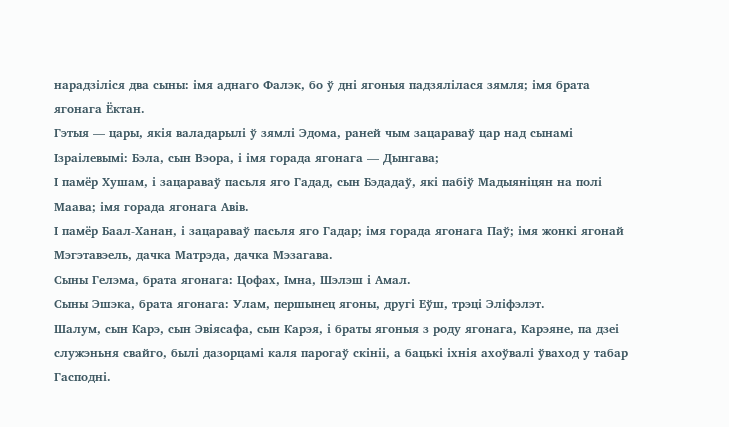нарадзіліся два сыны: імя аднаго Фалэк, бо ў дні ягоныя падзялілася зямля; імя брата ягонага Ёктан.
Гэтыя — цары, якія валадарылі ў зямлі Эдома, раней чым зацараваў цар над сынамі Ізраілевымі: Бэла, сын Вэора, і імя горада ягонага — Дынгава;
І памёр Хушам, і зацараваў пасьля яго Гадад, сын Бэдадаў, які пабіў Мадыяніцян на полі Маава; імя горада ягонага Авів.
І памёр Баал-Ханан, і зацараваў пасьля яго Гадар; імя горада ягонага Паў; імя жонкі ягонай Мэгэтавэель, дачка Матрэда, дачка Мэзагава.
Сыны Гелэма, брата ягонага: Цофах, Імна, Шэлэш і Амал.
Сыны Эшэка, брата ягонага: Улам, першынец ягоны, другі Еўш, трэці Эліфэлэт.
Шалум, сын Карэ, сын Эвіясафа, сын Карэя, і браты ягоныя з роду ягонага, Карэяне, па дзеі служэньня свайго, былі дазорцамі каля парогаў скініі, а бацькі іхнія ахоўвалі ўваход у табар Гасподні.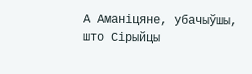А Аманіцяне, убачыўшы, што Сірыйцы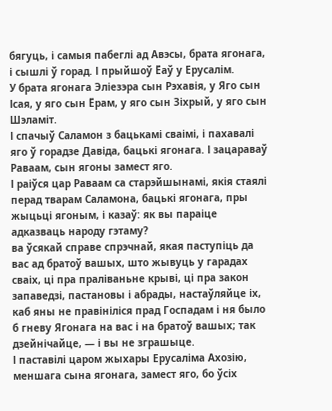бягуць, і самыя пабеглі ад Авэсы, брата ягонага, і сышлі ў горад. І прыйшоў Ёаў у Ерусалім.
У брата ягонага Эліезэра сын Рэхавія, у Яго сын Ісая, у яго сын Ёрам, у яго сын Зіхрый, у яго сын Шэламіт.
І спачыў Саламон з бацькамі сваімі, і пахавалі яго ў горадзе Давіда, бацькі ягонага. І зацараваў Раваам, сын ягоны замест яго.
І раіўся цар Раваам са старэйшынамі, якія стаялі перад тварам Саламона, бацькі ягонага, пры жыцьці ягоным, і казаў: як вы параіце адказваць народу гэтаму?
ва ўсякай справе спрэчнай, якая паступіць да вас ад братоў вашых, што жывуць у гарадах сваіх, ці пра праліваньне крыві, ці пра закон запаведзі, пастановы і абрады, настаўляйце іх, каб яны не правініліся прад Госпадам і ня было б гневу Ягонага на вас і на братоў вашых; так дзейнічайце, — і вы не зграшыце.
І паставілі царом жыхары Ерусаліма Ахозію, меншага сына ягонага, замест яго, бо ўсіх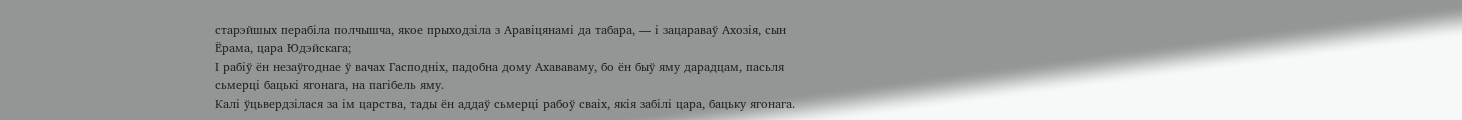старэйшых перабіла полчышча, якое прыходзіла з Аравіцянамі да табара, — і зацараваў Ахозія, сын Ёрама, цара Юдэйскага;
І рабіў ён незаўгоднае ў вачах Гасподніх, падобна дому Ахававаму, бо ён быў яму дарадцам, пасьля сьмерці бацькі ягонага, на пагібель яму.
Калі ўцьвердзілася за ім царства, тады ён аддаў сьмерці рабоў сваіх, якія забілі цара, бацьку ягонага.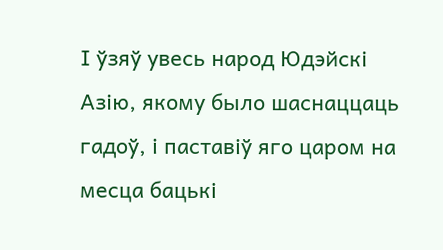І ўзяў увесь народ Юдэйскі Азію, якому было шаснаццаць гадоў, і паставіў яго царом на месца бацькі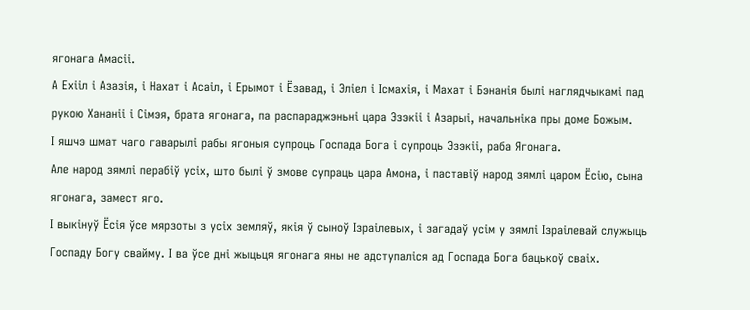ягонага Амасіі.
А Ехііл і Азазія, і Нахат і Асаіл, і Ерымот і Ёзавад, і Эліел і Ісмахія, і Махат і Бэнанія былі наглядчыкамі пад рукою Хананіі і Сімэя, брата ягонага, па распараджэньні цара Эзэкіі і Азарыі, начальніка пры доме Божым.
І яшчэ шмат чаго гаварылі рабы ягоныя супроць Госпада Бога і супроць Эзэкіі, раба Ягонага.
Але народ зямлі перабіў усіх, што былі ў змове супраць цара Амона, і паставіў народ зямлі царом Ёсію, сына ягонага, замест яго.
І выкінуў Ёсія ўсе мярзоты з усіх земляў, якія ў сыноў Ізраілевых, і загадаў усім у зямлі Ізраілевай служыць Госпаду Богу свайму. І ва ўсе дні жыцьця ягонага яны не адступаліся ад Госпада Бога бацькоў сваіх.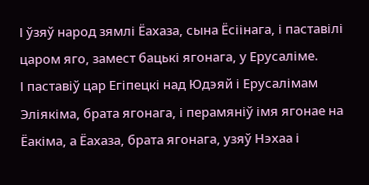І ўзяў народ зямлі Ёахаза, сына Ёсіінага, і паставілі царом яго, замест бацькі ягонага, у Ерусаліме.
І паставіў цар Егіпецкі над Юдэяй і Ерусалімам Эліякіма, брата ягонага, і перамяніў імя ягонае на Ёакіма, а Ёахаза, брата ягонага, узяў Нэхаа і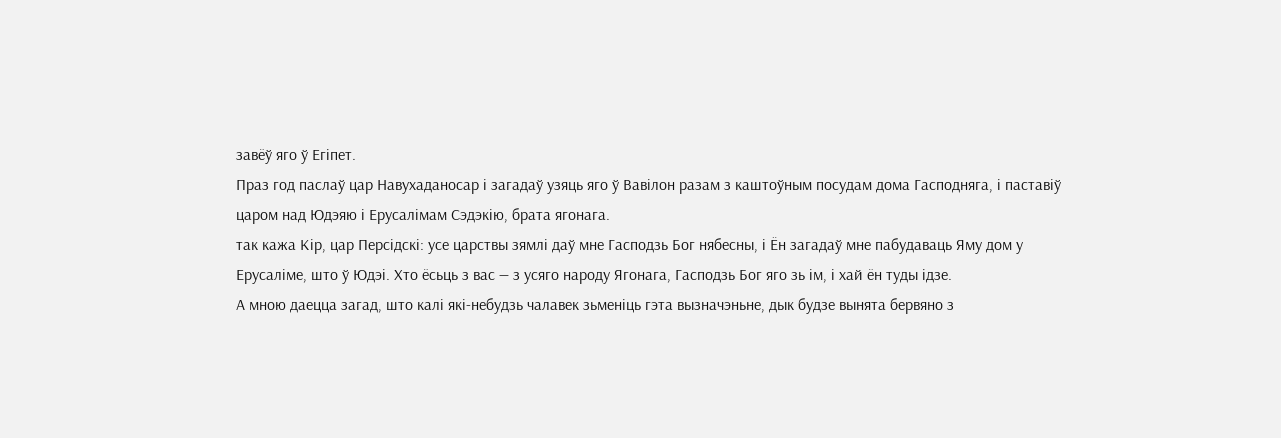завёў яго ў Егіпет.
Праз год паслаў цар Навухаданосар і загадаў узяць яго ў Вавілон разам з каштоўным посудам дома Гасподняга, і паставіў царом над Юдэяю і Ерусалімам Сэдэкію, брата ягонага.
так кажа Кір, цар Персідскі: усе царствы зямлі даў мне Гасподзь Бог нябесны, і Ён загадаў мне пабудаваць Яму дом у Ерусаліме, што ў Юдэі. Хто ёсьць з вас — з усяго народу Ягонага, Гасподзь Бог яго зь ім, і хай ён туды ідзе.
А мною даецца загад, што калі які-небудзь чалавек зьменіць гэта вызначэньне, дык будзе вынята бервяно з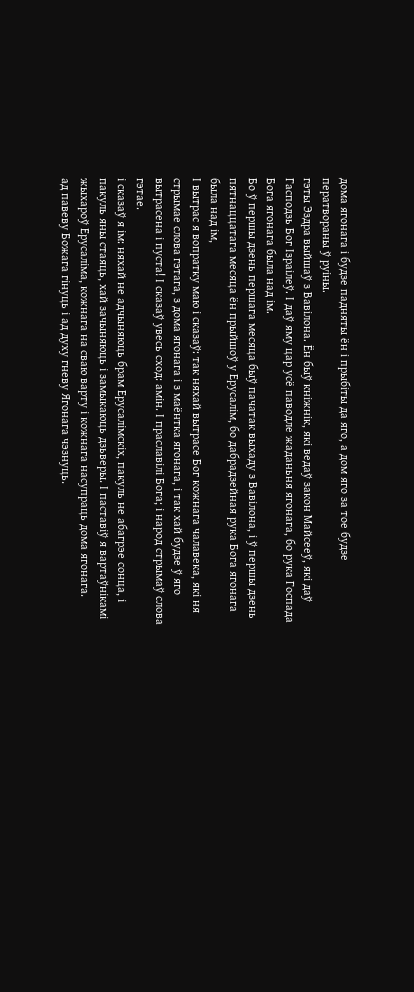дома ягонага і будзе падняты ён і прыбіты да яго, а дом яго за тое будзе ператвораны ў руіны.
гэты Эздра выйшаў з Вавілона. Ён быў кніжнік, які ведаў закон Майсееў, які даў Гасподзь Бог Ізраілеў. І даў яму цар усё паводле жаданьня ягонага, бо рука Госпада Бога ягонага была над ім.
Бо ў першы дзень першага месяца быў пачатак выхаду з Вавілона, і ў першы дзень пятнаццатага месяца ён прыйшоў у Ерусалім, бо дабрадзейная рука Бога ягонага была над ім,
І вытрас я вопратку маю і сказаў: так няхай вытрасе Бог кожнага чалавека, які ня стрымае слова гэтага, з дома ягонага і з маёнтка ягонага, і так хай будзе ў яго вытрасена і пуста! І сказаў увесь сход: амін. І праславілі Бога; і народ стрымаў слова гэтае.
і сказаў я ім: няхай не адчыняюць брам Ерусалімскіх, пакуль не абагрэе сонца, і пакуль яны стаяць, хай зачыняюць і замыкаюць дзьверы. І паставіў я вартаўнікамі жыхароў Ерусаліма, кожнага на сваю варту і кожнага насупраць дома ягонага.
ад павеву Божага гінуць і ад духу гневу Ягонага чэзнуць.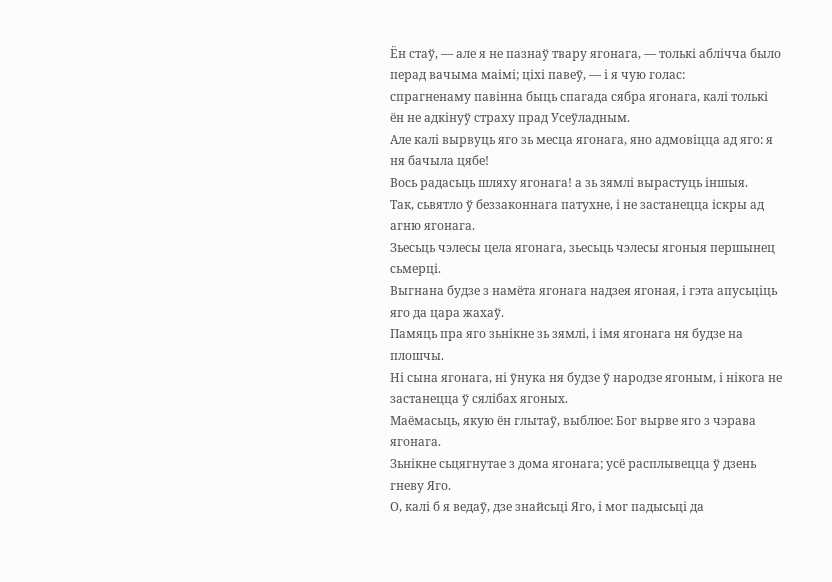Ён стаў, — але я не пазнаў твару ягонага, — толькі аблічча было перад вачыма маімі; ціхі павеў, — і я чую голас:
спрагненаму павінна быць спагада сябра ягонага, калі толькі ён не адкінуў страху прад Усеўладным.
Але калі вырвуць яго зь месца ягонага, яно адмовіцца ад яго: я ня бачыла цябе!
Вось радасьць шляху ягонага! а зь зямлі вырастуць іншыя.
Так, сьвятло ў беззаконнага патухне, і не застанецца іскры ад агню ягонага.
Зьесьць чэлесы цела ягонага, зьесьць чэлесы ягоныя першынец сьмерці.
Выгнана будзе з намёта ягонага надзея ягоная, і гэта апусьціць яго да цара жахаў.
Памяць пра яго зьнікне зь зямлі, і імя ягонага ня будзе на плошчы.
Ні сына ягонага, ні ўнука ня будзе ў народзе ягоным, і нікога не застанецца ў сялібах ягоных.
Маёмасьць, якую ён глытаў, выблюе: Бог вырве яго з чэрава ягонага.
Зьнікне сьцягнутае з дома ягонага; усё расплывецца ў дзень гневу Яго.
О, калі б я ведаў, дзе знайсьці Яго, і мог падысьці да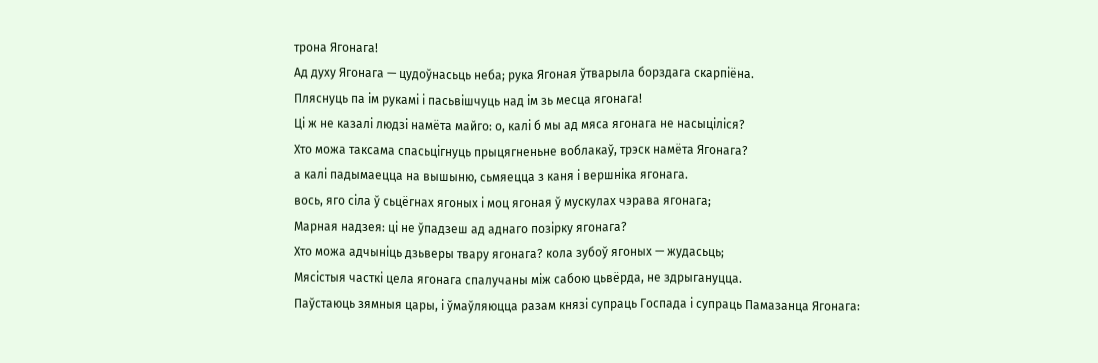трона Ягонага!
Ад духу Ягонага — цудоўнасьць неба; рука Ягоная ўтварыла борздага скарпіёна.
Пляснуць па ім рукамі і пасьвішчуць над ім зь месца ягонага!
Ці ж не казалі людзі намёта майго: о, калі б мы ад мяса ягонага не насыціліся?
Хто можа таксама спасьцігнуць прыцягненьне воблакаў, трэск намёта Ягонага?
а калі падымаецца на вышыню, сьмяецца з каня і вершніка ягонага.
вось, яго сіла ў сьцёгнах ягоных і моц ягоная ў мускулах чэрава ягонага;
Марная надзея: ці не ўпадзеш ад аднаго позірку ягонага?
Хто можа адчыніць дзьверы твару ягонага? кола зубоў ягоных — жудасьць;
Мясістыя часткі цела ягонага спалучаны між сабою цьвёрда, не здрыгануцца.
Паўстаюць зямныя цары, і ўмаўляюцца разам князі супраць Госпада і супраць Памазанца Ягонага: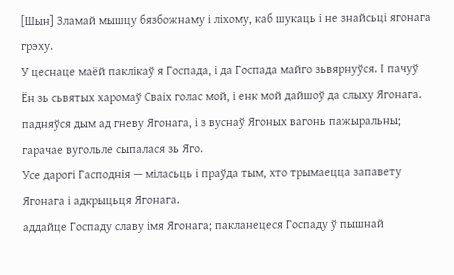[Шын] Зламай мышцу бязбожнаму і ліхому, каб шукаць і не знайсьці ягонага грэху.
У цеснаце маёй паклікаў я Госпада, і да Госпада майго зьвярнуўся. І пачуў Ён зь сьвятых харомаў Сваіх голас мой, і енк мой дайшоў да слыху Ягонага.
падняўся дым ад гневу Ягонага, і з вуснаў Ягоных вагонь пажыральны; гарачае вугольле сыпалася зь Яго.
Усе дарогі Гасподнія — міласьць і праўда тым, хто трымаецца запавету Ягонага і адкрыцьця Ягонага.
аддайце Госпаду славу імя Ягонага; пакланецеся Госпаду ў пышнай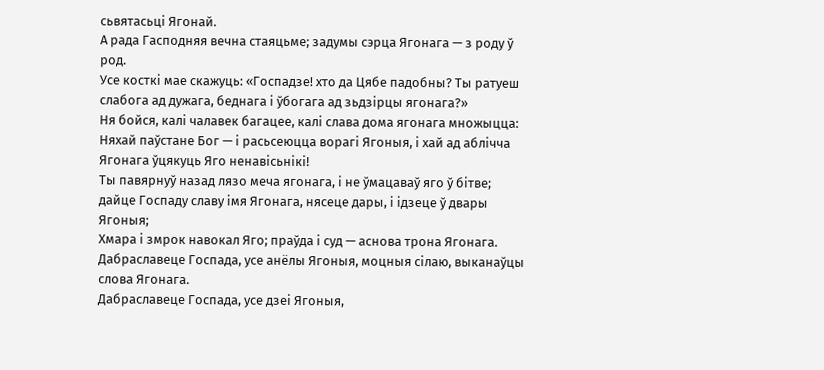сьвятасьці Ягонай.
А рада Гасподняя вечна стаяцьме; задумы сэрца Ягонага — з роду ў род.
Усе косткі мае скажуць: «Госпадзе! хто да Цябе падобны? Ты ратуеш слабога ад дужага, беднага і ўбогага ад зьдзірцы ягонага?»
Ня бойся, калі чалавек багацее, калі слава дома ягонага множыцца:
Няхай паўстане Бог — і расьсеюцца ворагі Ягоныя, і хай ад аблічча Ягонага ўцякуць Яго ненавісьнікі!
Ты павярнуў назад лязо меча ягонага, і не ўмацаваў яго ў бітве;
дайце Госпаду славу імя Ягонага, нясеце дары, і ідзеце ў двары Ягоныя;
Хмара і змрок навокал Яго; праўда і суд — аснова трона Ягонага.
Дабраславеце Госпада, усе анёлы Ягоныя, моцныя сілаю, выканаўцы слова Ягонага.
Дабраславеце Госпада, усе дзеі Ягоныя,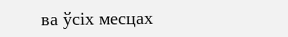ва ўсіх месцах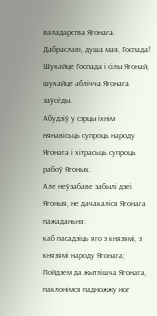валадарства Ягонага. Дабраславі, душа мая, Госпада!
Шукайце Госпада і сілы Ягонай, шукайце аблічча Ягонага заўсёды.
Абудзіў у сэрцы іхнім нянавісьць супроць народу Ягонага і хітрасьць супроць рабоў Ягоных.
Але неўзабаве забылі дзеі Ягоныя, не дачакаліся Ягонага пажаданьня:
каб пасадзіць яго з князямі, з князямі народу Ягонага;
Пойдзем да жытлішча Ягонага, паклонімся падножжу ног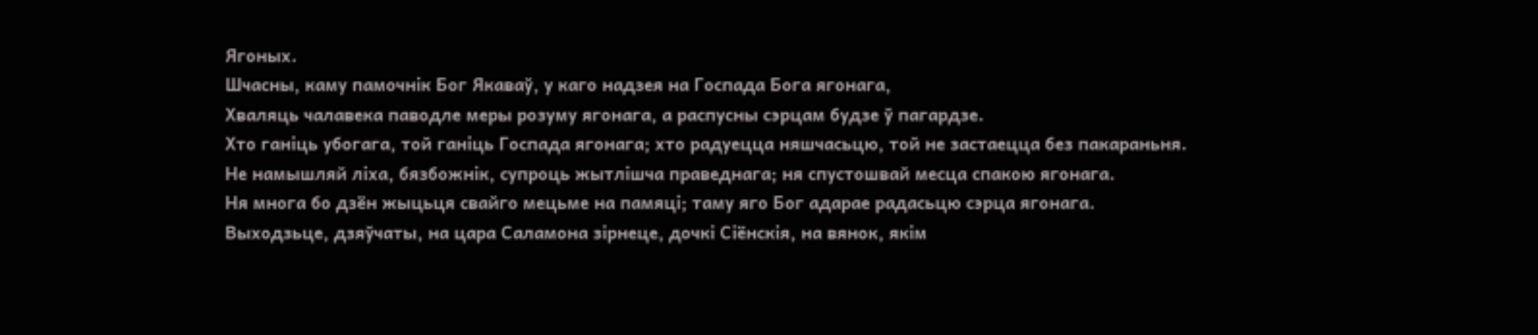Ягоных.
Шчасны, каму памочнік Бог Якаваў, у каго надзея на Госпада Бога ягонага,
Хваляць чалавека паводле меры розуму ягонага, а распусны сэрцам будзе ў пагардзе.
Хто ганіць убогага, той ганіць Госпада ягонага; хто радуецца няшчасьцю, той не застаецца без пакараньня.
Не намышляй ліха, бязбожнік, супроць жытлішча праведнага; ня спустошвай месца спакою ягонага.
Ня многа бо дзён жыцьця свайго мецьме на памяці; таму яго Бог адарае радасьцю сэрца ягонага.
Выходзьце, дзяўчаты, на цара Саламона зірнеце, дочкі Сіёнскія, на вянок, якім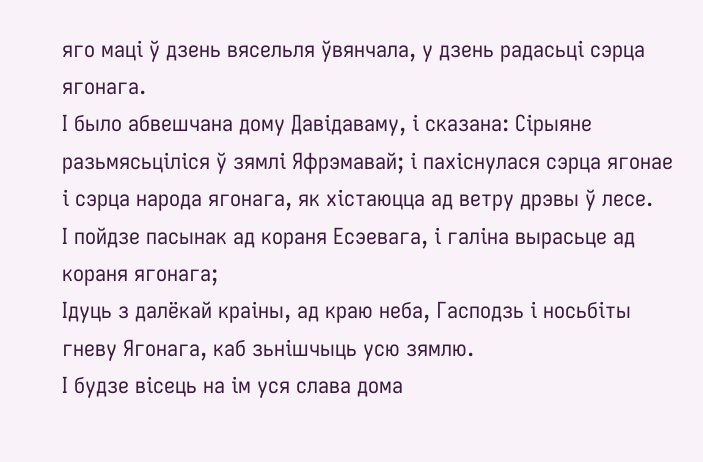яго маці ў дзень вясельля ўвянчала, у дзень радасьці сэрца ягонага.
І было абвешчана дому Давідаваму, і сказана: Сірыяне разьмясьціліся ў зямлі Яфрэмавай; і пахіснулася сэрца ягонае і сэрца народа ягонага, як хістаюцца ад ветру дрэвы ў лесе.
І пойдзе пасынак ад кораня Есэевага, і галіна вырасьце ад кораня ягонага;
Ідуць з далёкай краіны, ад краю неба, Гасподзь і носьбіты гневу Ягонага, каб зьнішчыць усю зямлю.
І будзе вісець на ім уся слава дома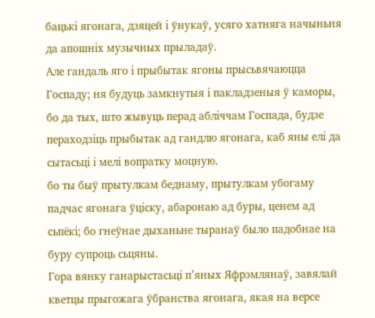бацькі ягонага, дзяцей і ўнукаў, усяго хатняга начыньня да апошніх музычных прыладаў.
Але гандаль яго і прыбытак ягоны прысьвячаюцца Госпаду; ня будуць замкнутыя і пакладзеныя ў каморы, бо да тых, што жывуць перад абліччам Госпада, будзе пераходзіць прыбытак ад гандлю ягонага, каб яны елі да сытасьці і мелі вопратку моцную.
бо ты быў прытулкам беднаму, прытулкам убогаму падчас ягонага ўціску, абаронаю ад буры, ценем ад сьпёкі; бо гнеўнае дыханьне тыранаў было падобнае на буру супроць сьцяны.
Гора вянку ганарыстасьці п’яных Яфрэмлянаў, завялай кветцы прыгожага ўбранства ягонага, якая на версе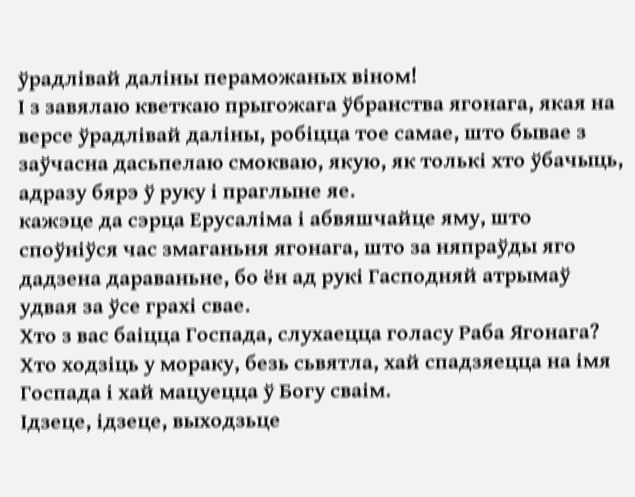ўрадлівай даліны пераможаных віном!
І з завялаю кветкаю прыгожага ўбранства ягонага, якая на версе ўрадлівай даліны, робіцца тое самае, што бывае з заўчасна дасьпелаю смокваю, якую, як толькі хто ўбачыць, адразу бярэ ў руку і праглыне яе.
кажэце да сэрца Ерусаліма і абвяшчайце яму, што споўніўся час змаганьня ягонага, што за няпраўды яго дадзена дараваньне, бо ён ад рукі Гасподняй атрымаў удвая за ўсе грахі свае.
Хто з вас баіцца Госпада, слухаецца голасу Раба Ягонага? Хто ходзіць у мораку, безь сьвятла, хай спадзяецца на імя Госпада і хай мацуецца ў Богу сваім.
Ідзеце, ідзеце, выходзьце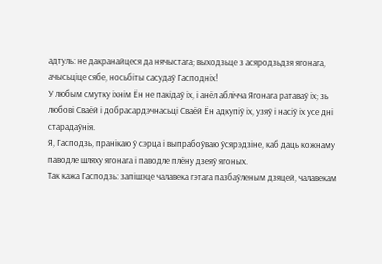адтуль: не дакранайцеся да нячыстага; выходзьце з асяродзьдзя ягонага, ачысьціце сябе, носьбіты сасудаў Гасподніх!
У любым смутку іхнім Ён не пакідаў іх, і анёл аблічча Ягонага ратаваў іх; зь любові Сваёй і добрасардэчнасьці Сваёй Ён адкупіў іх, узяў і насіў іх усе дні старадаўнія.
Я, Гасподзь, пранікаю ў сэрца і выпрабоўваю ўсярэдзіне, каб даць кожнаму паводле шляху ягонага і паводле плёну дзеяў ягоных.
Так кажа Гасподзь: запішэце чалавека гэтага пазбаўленым дзяцей, чалавекам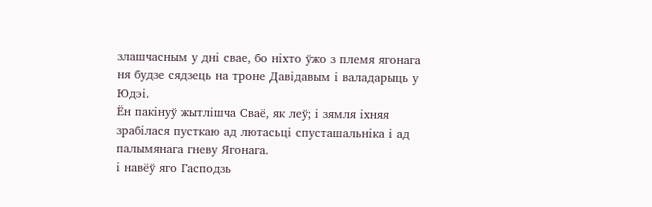злашчасным у дні свае, бо ніхто ўжо з племя ягонага ня будзе сядзець на троне Давідавым і валадарыць у Юдэі.
Ён пакінуў жытлішча Сваё, як леў; і зямля іхняя зрабілася пусткаю ад лютасьці спусташальніка і ад палымянага гневу Ягонага.
і навёў яго Гасподзь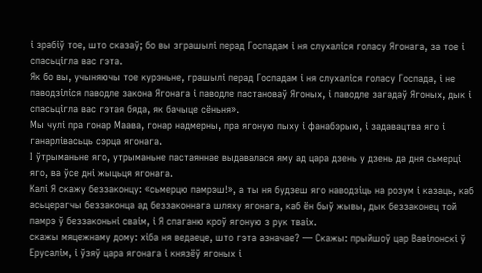і зрабіў тое, што сказаў; бо вы зграшылі перад Госпадам і ня слухаліся голасу Ягонага, за тое і спасьцігла вас гэта.
Як бо вы, учыняючы тое курэньне, грашылі перад Госпадам і ня слухаліся голасу Госпада, і не паводзіліся паводле закона Ягонага і паводле пастановаў Ягоных, і паводле загадаў Ягоных, дык і спасьцігла вас гэтая бяда, як бачыце сёньня».
Мы чулі пра гонар Маава, гонар надмерны, пра ягоную пыху і фанабэрыю, і задавацтва яго і ганарлівасьць сэрца ягонага.
І ўтрыманьне яго, утрыманьне пастаяннае выдавалася яму ад цара дзень у дзень да дня сьмерці яго, ва ўсе дні жыцьця ягонага.
Калі Я скажу беззаконцу: «сьмерцю памрэш!», а ты ня будзеш яго наводзіць на розум і казаць, каб асьцерагчы беззаконца ад беззаконнага шляху ягонага, каб ён быў жывы, дык беззаконец той памрэ ў беззаконьні сваім, і Я спаганю кроў ягоную з рук тваіх.
скажы мяцежнаму дому: хіба ня ведаеце, што гэта азначае? — Скажы: прыйшоў цар Вавілонскі ў Ерусалім, і ўзяў цара ягонага і князёў ягоных і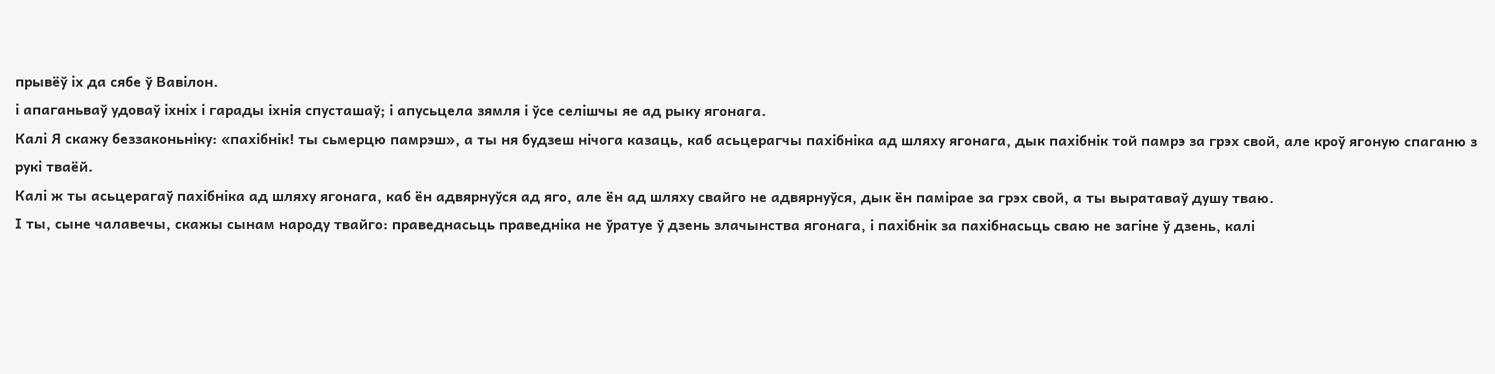прывёў іх да сябе ў Вавілон.
і апаганьваў удоваў іхніх і гарады іхнія спусташаў; і апусьцела зямля і ўсе селішчы яе ад рыку ягонага.
Калі Я скажу беззаконьніку: «пахібнік! ты сьмерцю памрэш», а ты ня будзеш нічога казаць, каб асьцерагчы пахібніка ад шляху ягонага, дык пахібнік той памрэ за грэх свой, але кроў ягоную спаганю з рукі тваёй.
Калі ж ты асьцерагаў пахібніка ад шляху ягонага, каб ён адвярнуўся ад яго, але ён ад шляху свайго не адвярнуўся, дык ён памірае за грэх свой, а ты выратаваў душу тваю.
І ты, сыне чалавечы, скажы сынам народу твайго: праведнасьць праведніка не ўратуе ў дзень злачынства ягонага, і пахібнік за пахібнасьць сваю не загіне ў дзень, калі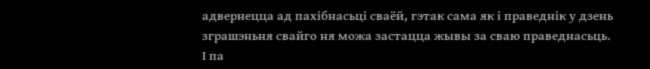адвернецца ад пахібнасьці сваёй, гэтак сама як і праведнік у дзень зграшэньня свайго ня можа застацца жывы за сваю праведнасьць.
І па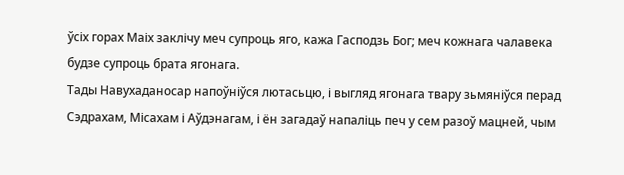ўсіх горах Маіх заклічу меч супроць яго, кажа Гасподзь Бог; меч кожнага чалавека будзе супроць брата ягонага.
Тады Навухаданосар напоўніўся лютасьцю, і выгляд ягонага твару зьмяніўся перад Сэдрахам, Місахам і Аўдэнагам, і ён загадаў напаліць печ у сем разоў мацней, чым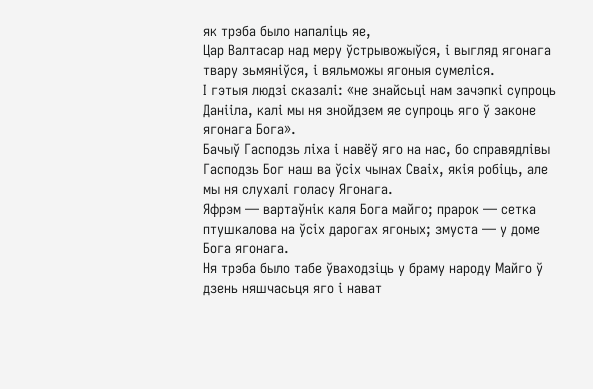як трэба было напаліць яе,
Цар Валтасар над меру ўстрывожыўся, і выгляд ягонага твару зьмяніўся, і вяльможы ягоныя сумеліся.
І гэтыя людзі сказалі: «не знайсьці нам зачэпкі супроць Данііла, калі мы ня знойдзем яе супроць яго ў законе ягонага Бога».
Бачыў Гасподзь ліха і навёў яго на нас, бо справядлівы Гасподзь Бог наш ва ўсіх чынах Сваіх, якія робіць, але мы ня слухалі голасу Ягонага.
Яфрэм — вартаўнік каля Бога майго; прарок — сетка птушкалова на ўсіх дарогах ягоных; змуста — у доме Бога ягонага.
Ня трэба было табе ўваходзіць у браму народу Майго ў дзень няшчасьця яго і нават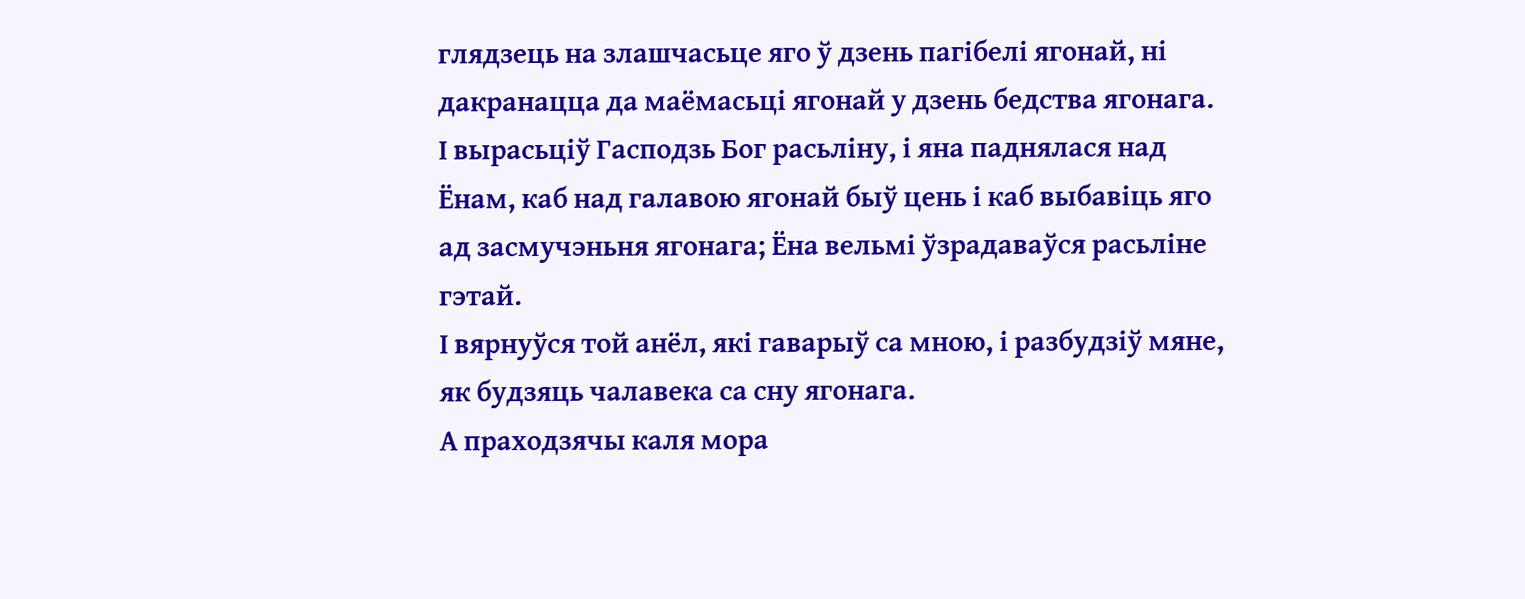глядзець на злашчасьце яго ў дзень пагібелі ягонай, ні дакранацца да маёмасьці ягонай у дзень бедства ягонага.
І вырасьціў Гасподзь Бог расьліну, і яна паднялася над Ёнам, каб над галавою ягонай быў цень і каб выбавіць яго ад засмучэньня ягонага; Ёна вельмі ўзрадаваўся расьліне гэтай.
І вярнуўся той анёл, які гаварыў са мною, і разбудзіў мяне, як будзяць чалавека са сну ягонага.
А праходзячы каля мора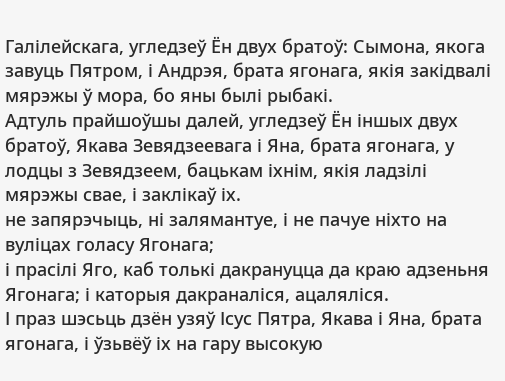Галілейскага, угледзеў Ён двух братоў: Сымона, якога завуць Пятром, і Андрэя, брата ягонага, якія закідвалі мярэжы ў мора, бо яны былі рыбакі.
Адтуль прайшоўшы далей, угледзеў Ён іншых двух братоў, Якава Зевядзеевага і Яна, брата ягонага, у лодцы з Зевядзеем, бацькам іхнім, якія ладзілі мярэжы свае, і заклікаў іх.
не запярэчыць, ні залямантуе, і не пачуе ніхто на вуліцах голасу Ягонага;
і прасілі Яго, каб толькі дакрануцца да краю адзеньня Ягонага; і каторыя дакраналіся, ацаляліся.
І праз шэсьць дзён узяў Ісус Пятра, Якава і Яна, брата ягонага, і ўзьвёў іх на гару высокую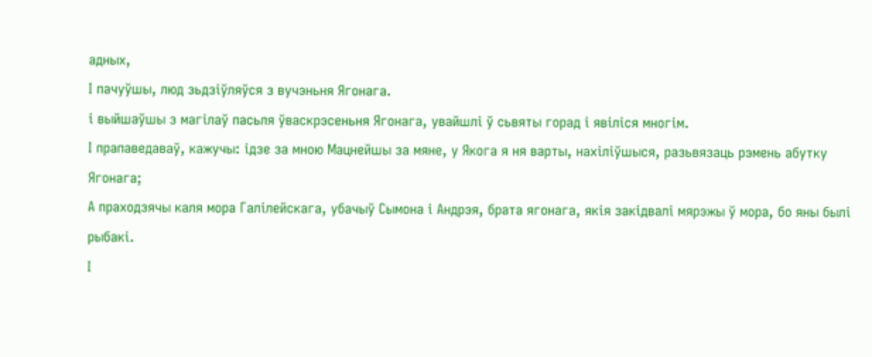адных,
І пачуўшы, люд зьдзіўляўся з вучэньня Ягонага.
і выйшаўшы з магілаў пасьля ўваскрэсеньня Ягонага, увайшлі ў сьвяты горад і явіліся многім.
І прапаведаваў, кажучы: ідзе за мною Мацнейшы за мяне, у Якога я ня варты, нахіліўшыся, разьвязаць рэмень абутку Ягонага;
А праходзячы каля мора Галілейскага, убачыў Сымона і Андрэя, брата ягонага, якія закідвалі мярэжы ў мора, бо яны былі рыбакі.
І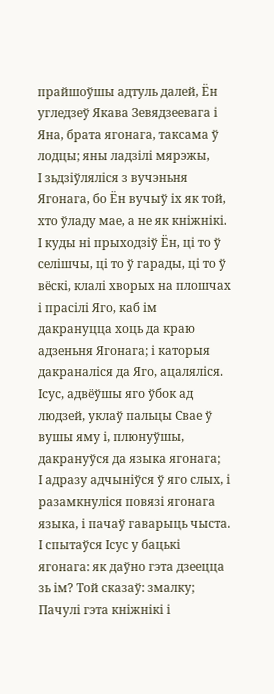прайшоўшы адтуль далей, Ён угледзеў Якава Зевядзеевага і Яна, брата ягонага, таксама ў лодцы; яны ладзілі мярэжы,
І зьдзіўляліся з вучэньня Ягонага, бо Ён вучыў іх як той, хто ўладу мае, а не як кніжнікі.
І куды ні прыходзіў Ён, ці то ў селішчы, ці то ў гарады, ці то ў вёскі, клалі хворых на плошчах і прасілі Яго, каб ім дакрануцца хоць да краю адзеньня Ягонага; і каторыя дакраналіся да Яго, ацаляліся.
Ісус, адвёўшы яго ўбок ад людзей, уклаў пальцы Свае ў вушы яму і, плюнуўшы, дакрануўся да языка ягонага;
І адразу адчыніўся ў яго слых, і разамкнуліся повязі ягонага языка, і пачаў гаварыць чыста.
І спытаўся Ісус у бацькі ягонага: як даўно гэта дзеецца зь ім? Той сказаў: змалку;
Пачулі гэта кніжнікі і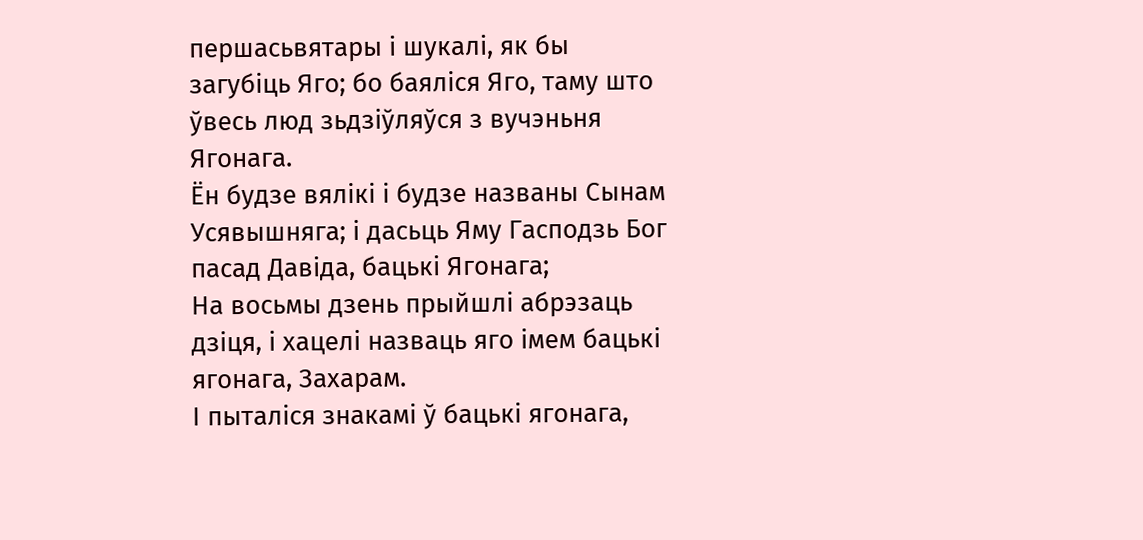першасьвятары і шукалі, як бы загубіць Яго; бо баяліся Яго, таму што ўвесь люд зьдзіўляўся з вучэньня Ягонага.
Ён будзе вялікі і будзе названы Сынам Усявышняга; і дасьць Яму Гасподзь Бог пасад Давіда, бацькі Ягонага;
На восьмы дзень прыйшлі абрэзаць дзіця, і хацелі назваць яго імем бацькі ягонага, Захарам.
І пыталіся знакамі ў бацькі ягонага,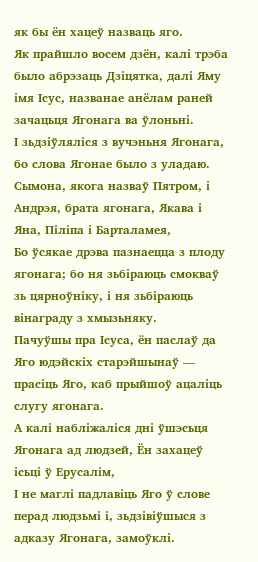як бы ён хацеў назваць яго.
Як прайшло восем дзён, калі трэба было абрэзаць Дзіцятка, далі Яму імя Ісус, названае анёлам раней зачацьця Ягонага ва ўлоньні.
І зьдзіўляліся з вучэньня Ягонага, бо слова Ягонае было з уладаю.
Сымона, якога назваў Пятром, і Андрэя, брата ягонага, Якава і Яна, Піліпа і Барталамея,
Бо ўсякае дрэва пазнаецца з плоду ягонага; бо ня зьбіраюць смокваў зь цярноўніку, і ня зьбіраюць вінаграду з хмызьняку.
Пачуўшы пра Ісуса, ён паслаў да Яго юдэйскіх старэйшынаў — прасіць Яго, каб прыйшоў ацаліць слугу ягонага.
А калі набліжаліся дні ўшэсьця Ягонага ад людзей, Ён захацеў ісьці ў Ерусалім,
І не маглі падлавіць Яго ў слове перад людзьмі і, зьдзівіўшыся з адказу Ягонага, замоўклі.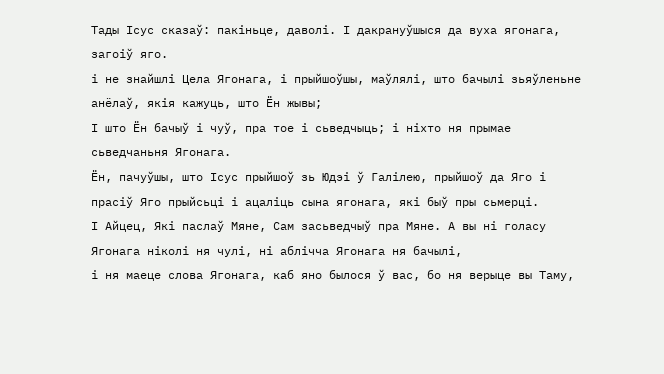Тады Ісус сказаў: пакіньце, даволі. І дакрануўшыся да вуха ягонага, загоіў яго.
і не знайшлі Цела Ягонага, і прыйшоўшы, маўлялі, што бачылі зьяўленьне анёлаў, якія кажуць, што Ён жывы;
І што Ён бачыў і чуў, пра тое і сьведчыць; і ніхто ня прымае сьведчаньня Ягонага.
Ён, пачуўшы, што Ісус прыйшоў зь Юдэі ў Галілею, прыйшоў да Яго і прасіў Яго прыйсьці і ацаліць сына ягонага, які быў пры сьмерці.
І Айцец, Які паслаў Мяне, Сам засьведчыў пра Мяне. А вы ні голасу Ягонага ніколі ня чулі, ні аблічча Ягонага ня бачылі,
і ня маеце слова Ягонага, каб яно былося ў вас, бо ня верыце вы Таму,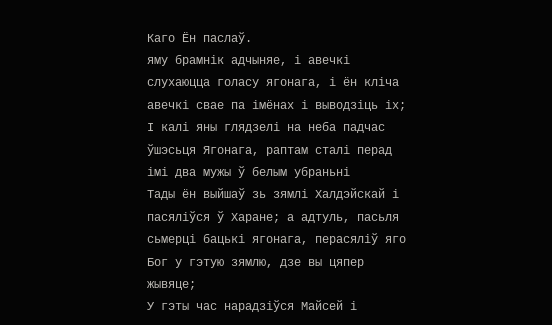Каго Ён паслаў.
яму брамнік адчыняе, і авечкі слухаюцца голасу ягонага, і ён кліча авечкі свае па імёнах і выводзіць іх;
І калі яны глядзелі на неба падчас ўшэсьця Ягонага, раптам сталі перад імі два мужы ў белым убраньні
Тады ён выйшаў зь зямлі Халдэйскай і пасяліўся ў Харане; а адтуль, пасьля сьмерці бацькі ягонага, перасяліў яго Бог у гэтую зямлю, дзе вы цяпер жывяце;
У гэты час нарадзіўся Майсей і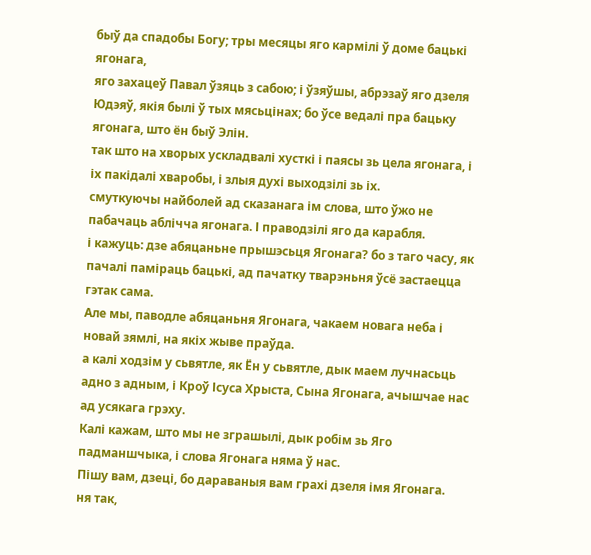быў да спадобы Богу; тры месяцы яго кармілі ў доме бацькі ягонага,
яго захацеў Павал ўзяць з сабою; і ўзяўшы, абрэзаў яго дзеля Юдэяў, якія былі ў тых мясьцінах; бо ўсе ведалі пра бацьку ягонага, што ён быў Элін.
так што на хворых ускладвалі хусткі і паясы зь цела ягонага, і іх пакідалі хваробы, і злыя духі выходзілі зь іх.
смуткуючы найболей ад сказанага ім слова, што ўжо не пабачаць аблічча ягонага. І праводзілі яго да карабля.
і кажуць: дзе абяцаньне прышэсьця Ягонага? бо з таго часу, як пачалі паміраць бацькі, ад пачатку тварэньня ўсё застаецца гэтак сама.
Але мы, паводле абяцаньня Ягонага, чакаем новага неба і новай зямлі, на якіх жыве праўда.
а калі ходзім у сьвятле, як Ён у сьвятле, дык маем лучнасьць адно з адным, і Кроў Ісуса Хрыста, Сына Ягонага, ачышчае нас ад усякага грэху.
Калі кажам, што мы не зграшылі, дык робім зь Яго падманшчыка, і слова Ягонага няма ў нас.
Пішу вам, дзеці, бо дараваныя вам грахі дзеля імя Ягонага.
ня так,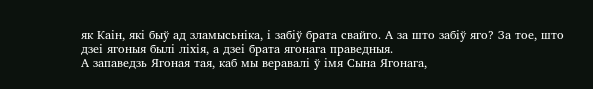як Каін, які быў ад зламысьніка, і забіў брата свайго. А за што забіў яго? За тое, што дзеі ягоныя былі ліхія, а дзеі брата ягонага праведныя.
А запаведзь Ягоная тая, каб мы веравалі ў імя Сына Ягонага,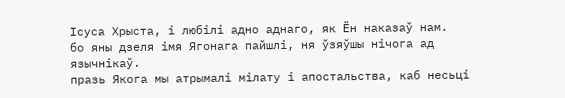Ісуса Хрыста, і любілі адно аднаго, як Ён наказаў нам.
бо яны дзеля імя Ягонага пайшлі, ня ўзяўшы нічога ад язычнікаў.
празь Якога мы атрымалі мілату і апостальства, каб несьці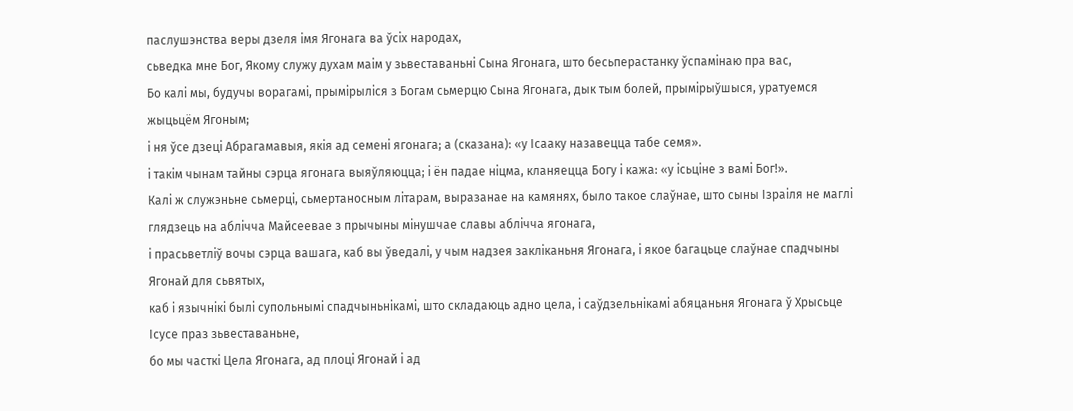паслушэнства веры дзеля імя Ягонага ва ўсіх народах,
сьведка мне Бог, Якому служу духам маім у зьвеставаньні Сына Ягонага, што бесьперастанку ўспамінаю пра вас,
Бо калі мы, будучы ворагамі, прымірыліся з Богам сьмерцю Сына Ягонага, дык тым болей, прымірыўшыся, уратуемся жыцьцём Ягоным;
і ня ўсе дзеці Абрагамавыя, якія ад семені ягонага; а (сказана): «у Ісааку назавецца табе семя».
і такім чынам тайны сэрца ягонага выяўляюцца; і ён падае ніцма, кланяецца Богу і кажа: «у ісьціне з вамі Бог!».
Калі ж служэньне сьмерці, сьмертаносным літарам, выразанае на камянях, было такое слаўнае, што сыны Ізраіля не маглі глядзець на аблічча Майсеевае з прычыны мінушчае славы аблічча ягонага,
і прасьветліў вочы сэрца вашага, каб вы ўведалі, у чым надзея закліканьня Ягонага, і якое багацьце слаўнае спадчыны Ягонай для сьвятых,
каб і язычнікі былі супольнымі спадчыньнікамі, што складаюць адно цела, і саўдзельнікамі абяцаньня Ягонага ў Хрысьце Ісусе праз зьвеставаньне,
бо мы часткі Цела Ягонага, ад плоці Ягонай і ад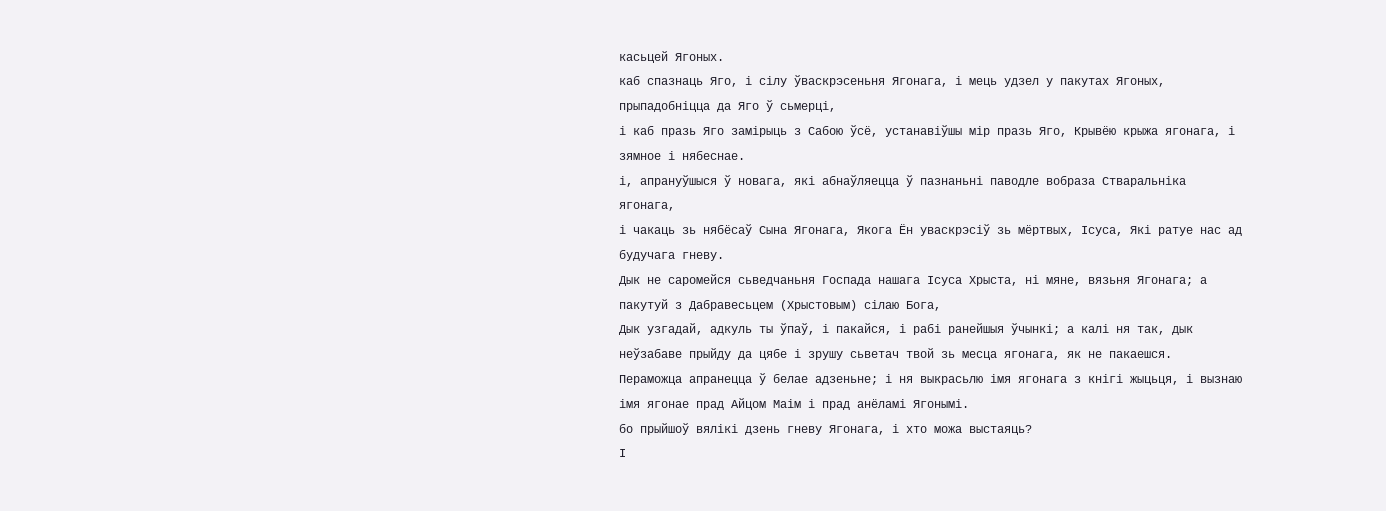касьцей Ягоных.
каб спазнаць Яго, і сілу ўваскрэсеньня Ягонага, і мець удзел у пакутах Ягоных, прыпадобніцца да Яго ў сьмерці,
і каб празь Яго замірыць з Сабою ўсё, устанавіўшы мір празь Яго, Крывёю крыжа ягонага, і зямное і нябеснае.
і, апрануўшыся ў новага, які абнаўляецца ў пазнаньні паводле вобраза Стваральніка ягонага,
і чакаць зь нябёсаў Сына Ягонага, Якога Ён уваскрэсіў зь мёртвых, Ісуса, Які ратуе нас ад будучага гневу.
Дык не саромейся сьведчаньня Госпада нашага Ісуса Хрыста, ні мяне, вязьня Ягонага; а пакутуй з Дабравесьцем (Хрыстовым) сілаю Бога,
Дык узгадай, адкуль ты ўпаў, і пакайся, і рабі ранейшыя ўчынкі; а калі ня так, дык неўзабаве прыйду да цябе і зрушу сьветач твой зь месца ягонага, як не пакаешся.
Пераможца апранецца ў белае адзеньне; і ня выкрасьлю імя ягонага з кнігі жыцьця, і вызнаю імя ягонае прад Айцом Маім і прад анёламі Ягонымі.
бо прыйшоў вялікі дзень гневу Ягонага, і хто можа выстаяць?
І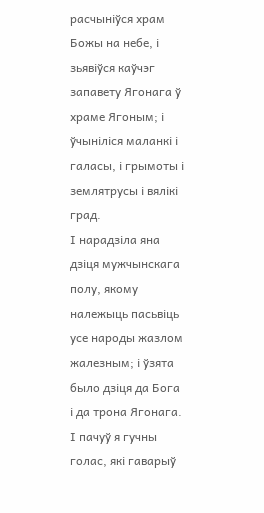расчыніўся храм Божы на небе, і зьявіўся каўчэг запавету Ягонага ў храме Ягоным; і ўчыніліся маланкі і галасы, і грымоты і землятрусы і вялікі град.
І нарадзіла яна дзіця мужчынскага полу, якому належыць пасьвіць усе народы жазлом жалезным; і ўзята было дзіця да Бога і да трона Ягонага.
І пачуў я гучны голас, які гаварыў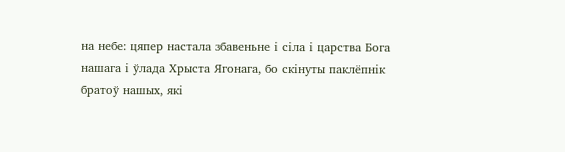на небе: цяпер настала збавеньне і сіла і царства Бога нашага і ўлада Хрыста Ягонага, бо скінуты паклёпнік братоў нашых, які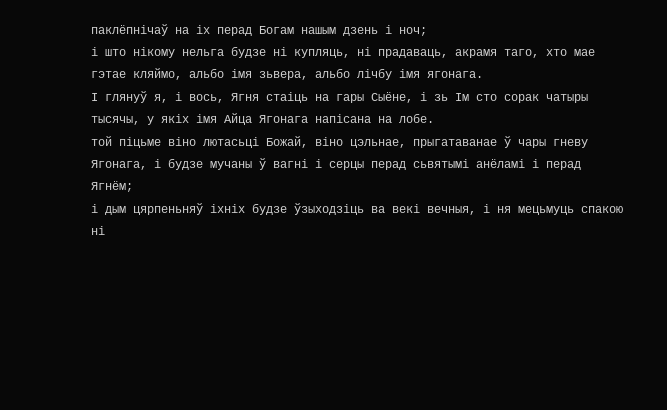паклёпнічаў на іх перад Богам нашым дзень і ноч;
і што нікому нельга будзе ні купляць, ні прадаваць, акрамя таго, хто мае гэтае кляймо, альбо імя зьвера, альбо лічбу імя ягонага.
І глянуў я, і вось, Ягня стаіць на гары Сыёне, і зь Ім сто сорак чатыры тысячы, у якіх імя Айца Ягонага напісана на лобе.
той піцьме віно лютасьці Божай, віно цэльнае, прыгатаванае ў чары гневу Ягонага, і будзе мучаны ў вагні і серцы перад сьвятымі анёламі і перад Ягнём;
і дым цярпеньняў іхніх будзе ўзыходзіць ва векі вечныя, і ня мецьмуць спакою ні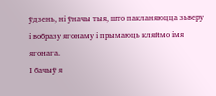ўдзень, ні ўначы тыя, што пакланяюцца зьверу і вобразу ягонаму і прымаюць кляймо імя ягонага.
І бачыў я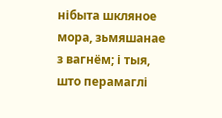нібыта шкляное мора, зьмяшанае з вагнём; і тыя, што перамаглі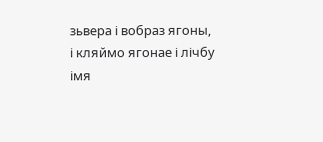зьвера і вобраз ягоны, і кляймо ягонае і лічбу імя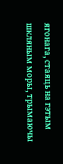ягонага, стаяць на гэтым шкляным моры, трымаючы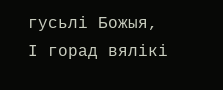гусьлі Божыя,
І горад вялікі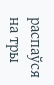распаўся на тры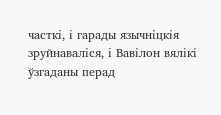часткі, і гарады язычніцкія зруйнаваліся, і Вавілон вялікі ўзгаданы перад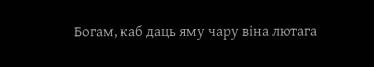Богам, каб даць яму чару віна лютага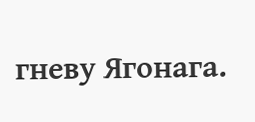гневу Ягонага.